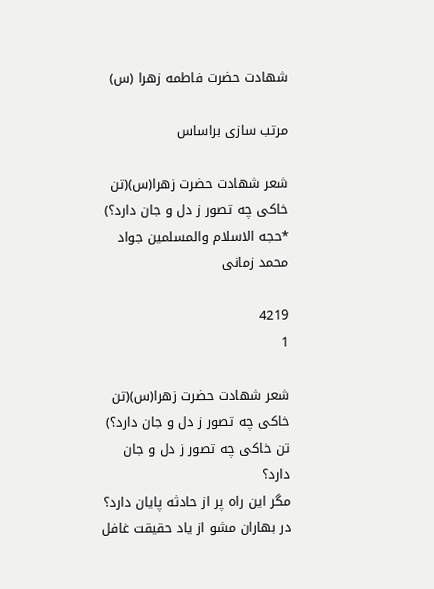شهادت حضرت فاطمه زهرا (س)

مرتب سازی براساس

شعر شهادت حضرت زهرا(س)(تن خاكی چه تصور ز دل و جان دارد؟) *حجه الاسلام والمسلمین جواد محمد زمانی

4219
1

شعر شهادت حضرت زهرا(س)(تن خاكی چه تصور ز دل و جان دارد؟) تن خاكی چه تصور ز دل و جان دارد؟
مگر این راه پر از حادثه پایان دارد؟
در بهاران مشو از یاد حقیقت غافل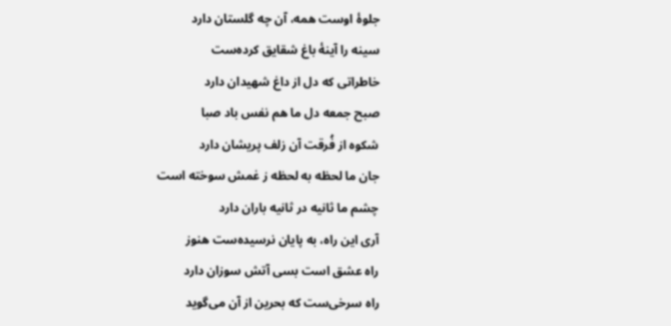جلوۀ اوست همه، آن چه گلستان دارد
سینه را آینۀ باغ شقایق كرده‌ست
خاطراتی كه دل از داغ شهیدان دارد
صبح جمعه دل ما هم نفس باد صبا
شكوه از فُرقت آن زلف پریشان دارد
جان ما لحظه به لحظه ز غمش سوخته است
چشم ما ثانیه در ثانیه باران دارد
آری این راه، به پایان نرسیده‌ست هنوز
راه عشق است بسی آتش سوزان دارد
راه سرخی‌ست كه بحرین از آن می‌گوید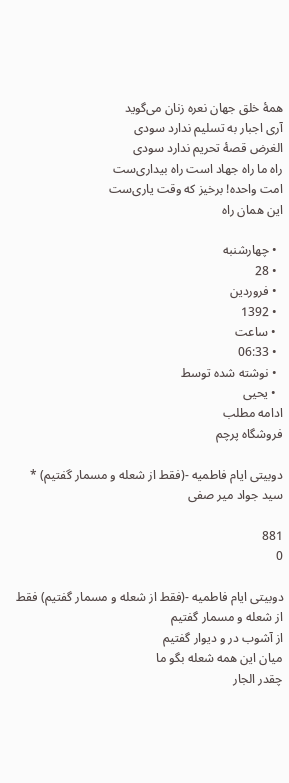همۀ خلق جهان نعره‌ زنان می‌گوید
آری اجبار به تسلیم ندارد سودی
الغرض قصۀ تحریم ندارد سودی
راه ما راه جهاد است راه بیداری‌ست
امت واحده! برخیز كه وقت یاری‌ست
این همان راه

  • چهارشنبه
  • 28
  • فروردین
  • 1392
  • ساعت
  • 06:33
  • نوشته شده توسط
  • یحیی
ادامه مطلب
فروشگاه پرچم

دوبیتی ایام فاطمیه -(فقط از شعله و مسمار گفتیم) * سید جواد میر صفی

881
0

دوبیتی ایام فاطمیه -(فقط از شعله و مسمار گفتیم) فقط از شعله و مسمار گفتیم
از آشوب در و دیوار گفتیم
میان این همه شعله بگو ما
چقدر الجار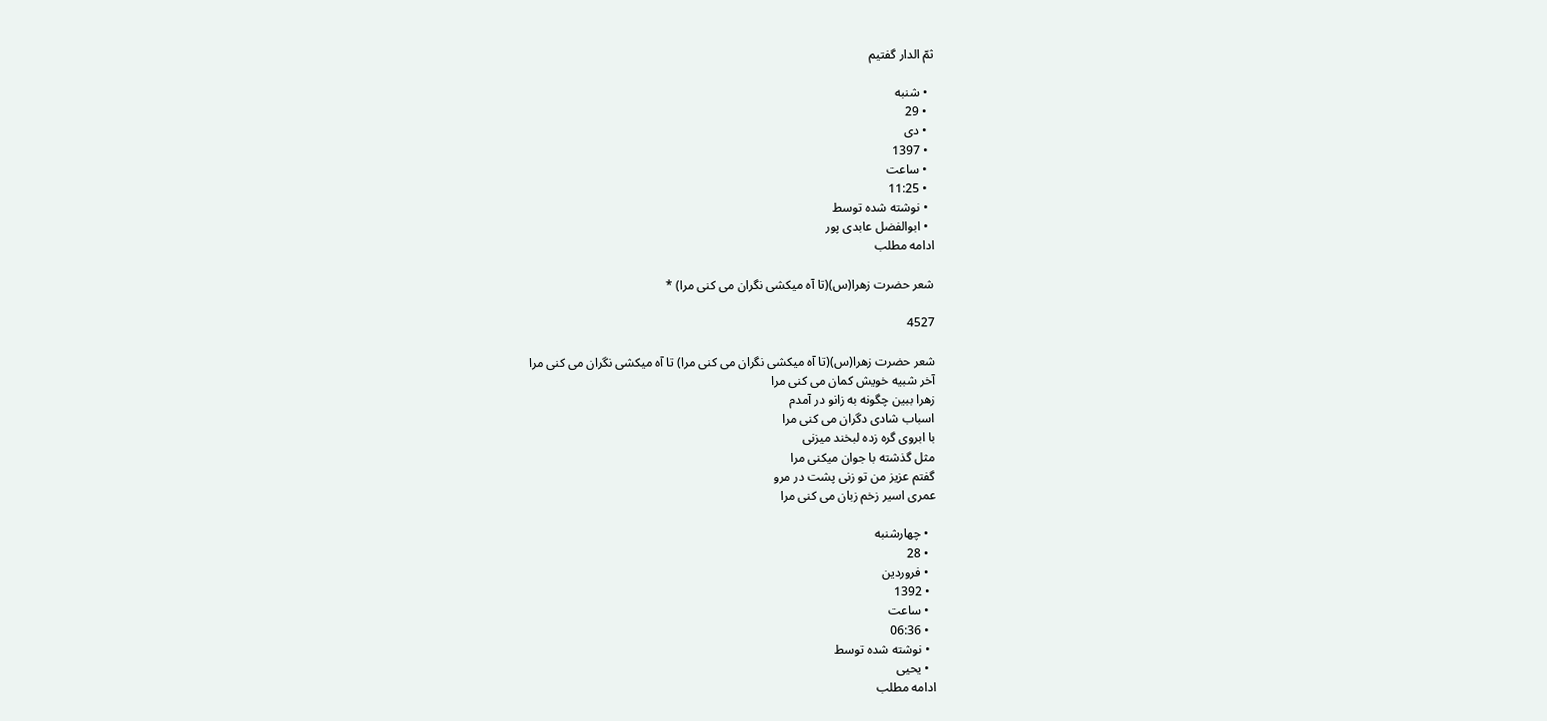ثمّ الدار گفتیم

  • شنبه
  • 29
  • دی
  • 1397
  • ساعت
  • 11:25
  • نوشته شده توسط
  • ابوالفضل عابدی پور
ادامه مطلب

شعر حضرت زهرا(س)(تا آه میکشی نگران می کنی مرا) *

4527

شعر حضرت زهرا(س)(تا آه میکشی نگران می کنی مرا) تا آه میکشی نگران می کنی مرا
آخر شبیه خویش کمان می کنی مرا
زهرا ببین چگونه به زانو در آمدم
اسباب شادی دگران می کنی مرا
با ابروی گره زده لبخند میزنی
مثل گذشته با جوان میکنی مرا
گفتم عزیز من تو زنی پشت در مرو
عمری اسیر زخم زبان می کنی مرا

  • چهارشنبه
  • 28
  • فروردین
  • 1392
  • ساعت
  • 06:36
  • نوشته شده توسط
  • یحیی
ادامه مطلب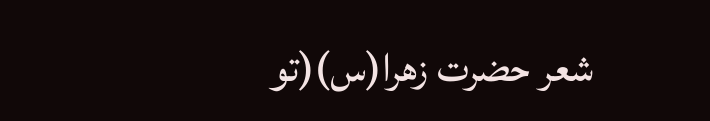شعر حضرت زهرا(س)(تو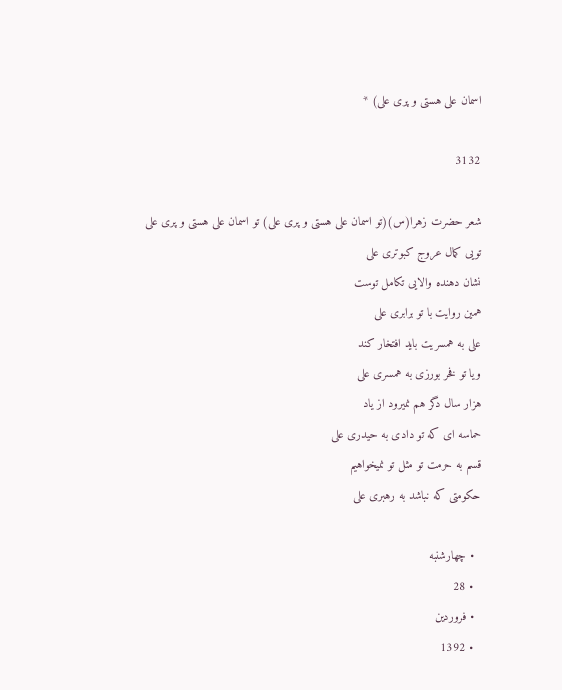اسمان علی هستی و پری علی) *

3132

شعر حضرت زهرا(س)(تو اسمان علی هستی و پری علی) تو اسمان علی هستی و پری علی
تویی کمال عروج کبوتری علی
نشان دهنده والایی تکامل توست
همین روایت با تو برابری علی
علی به همسریت باید افتخار کند
ویا تو فخر بورزی به همسری علی
هزار سال دگر هم نمیرود از یاد
حماسه ای که تو دادی به حیدری علی
قسم به حرمت تو مثل تو نمیخواهیم
حکومتی که نباشد به رهبری علی

  • چهارشنبه
  • 28
  • فروردین
  • 1392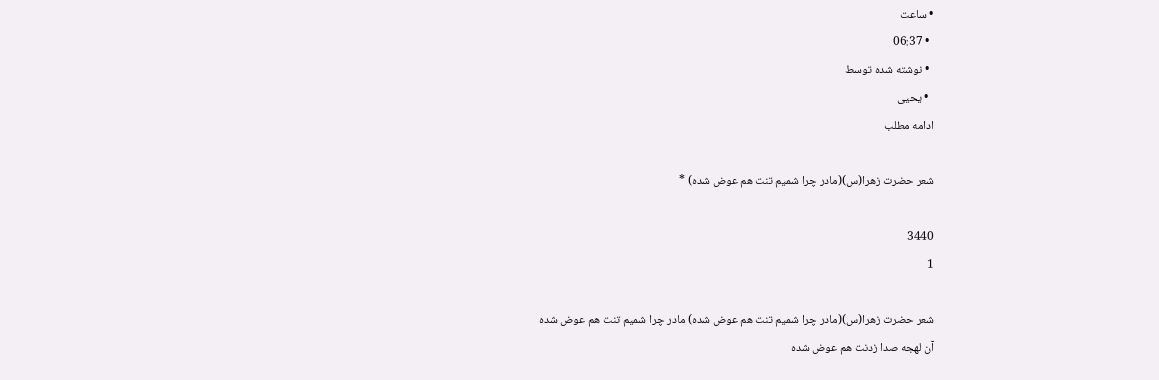• ساعت
  • 06:37
  • نوشته شده توسط
  • یحیی
ادامه مطلب

شعر حضرت زهرا(س)(مادر چرا شمیم تنت هم عوض شده) *

3440
1

شعر حضرت زهرا(س)(مادر چرا شمیم تنت هم عوض شده) مادر چرا شمیم تنت هم عوض شده
آن لهجه صدا زدنت هم عوض شده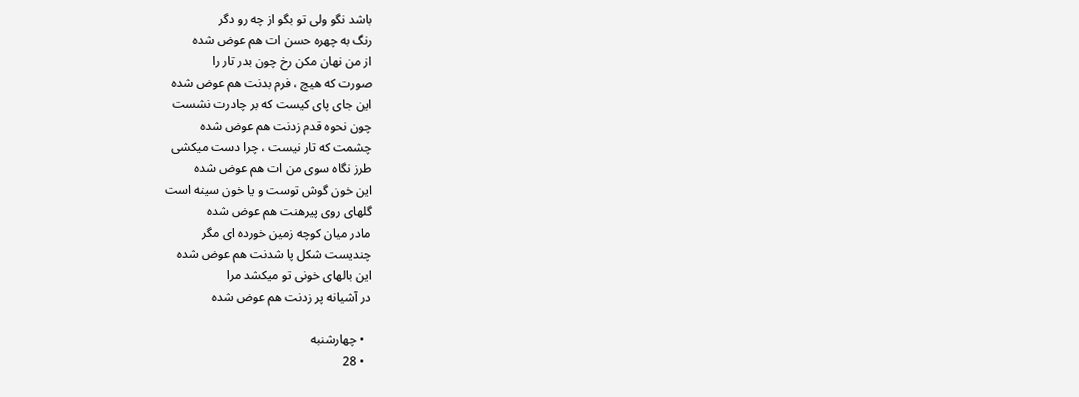باشد نگو ولی تو بگو از چه رو دگر
رنگ به چهره حسن ات هم عوض شده
از من نهان مکن رخ چون بدر تار را
صورت که هیچ ، فرم بدنت هم عوض شده
این جای پای کیست که بر چادرت نشست
چون نحوه قدم زدنت هم عوض شده
چشمت که تار نیست ، چرا دست میکشی
طرز نگاه سوی من ات هم عوض شده
این خون گوش توست و یا خون سینه است
گلهای روی پیرهنت هم عوض شده
مادر میان کوچه زمین خورده ای مگر
چندیست شکل پا شدنت هم عوض شده
این بالهای خونی تو میکشد مرا
در آشیانه پر زدنت هم عوض شده

  • چهارشنبه
  • 28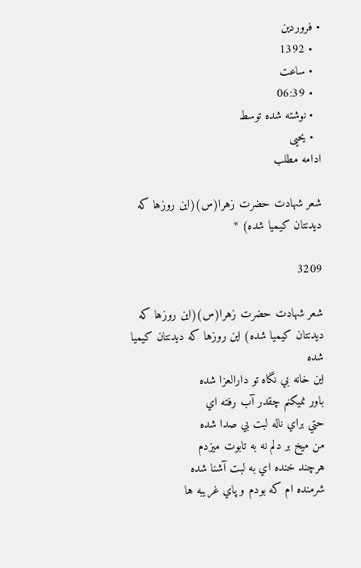• فروردین
  • 1392
  • ساعت
  • 06:39
  • نوشته شده توسط
  • یحیی
ادامه مطلب

شعر شهادت حضرت زهرا(س)(اين روزها كه ديدنتان كيميا شده) *

3209

شعر شهادت حضرت زهرا(س)(اين روزها كه ديدنتان كيميا شده) اين روزها كه ديدنتان كيميا شده
اين خانه بي نگاه تو دارالعزا شده
باور نميكنم چقدر آب رفته اي
حتي براي ناله لبت بي صدا شده
من ميخ بر دلم نه به تابوت ميزدم
هرچند خنده اي به لبت آشنا شده
شرمنده ام كه بودم و پاي غريبه ها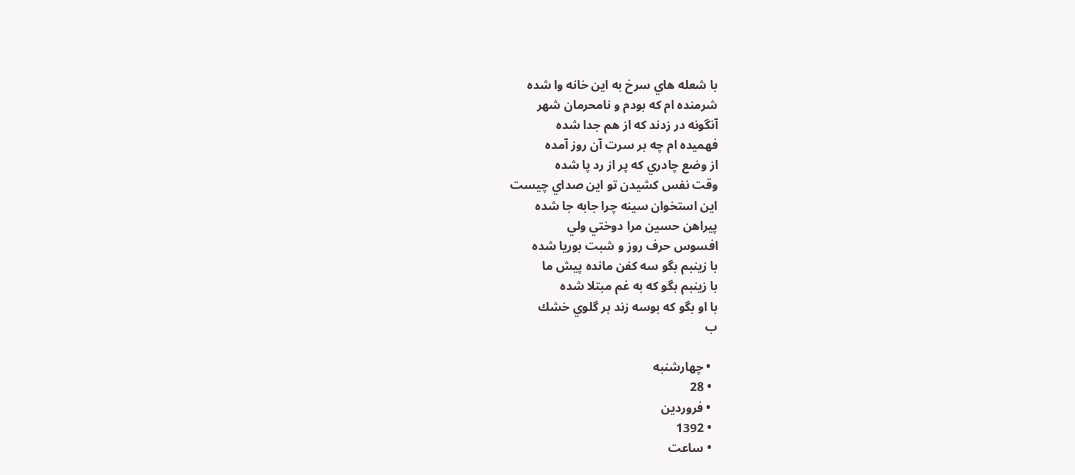با شعله هاي سرخ به اين خانه وا شده
شرمنده ام كه بودم و نامحرمان شهر
آنگونه در زدند كه از هم جدا شده
فهميده ام چه بر سرت آن روز آمده
از وضع چادري كه پر از رد پا شده
وقت نفس كشيدن تو اين صداي چيست
اين استخوان سينه چرا جابه جا شده
پيراهن حسين مرا دوختي ولي
افسوس حرف روز و شبت بوريا شده
با زينبم بگو سه كفن مانده پيش ما
با زينبم بگو كه به غم مبتلا شده
با او بگو كه بوسه زند بر گلوي خشك
ب

  • چهارشنبه
  • 28
  • فروردین
  • 1392
  • ساعت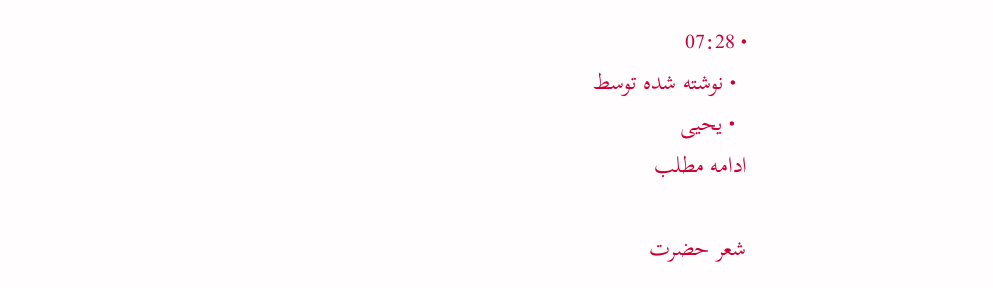• 07:28
  • نوشته شده توسط
  • یحیی
ادامه مطلب

شعر حضرت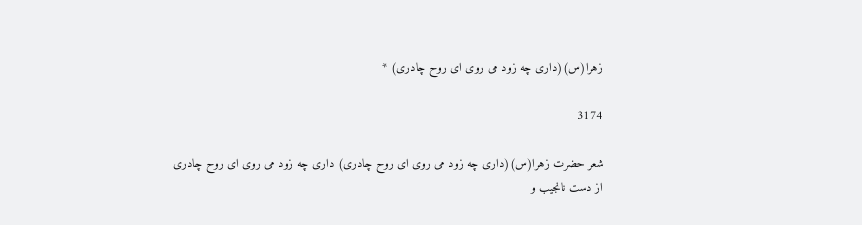زهرا(س)(داری چه زود می روی ای روح چادری) *

3174

شعر حضرت زهرا(س)(داری چه زود می روی ای روح چادری) داری چه زود می روی ای روح چادری
از دست نانجیب و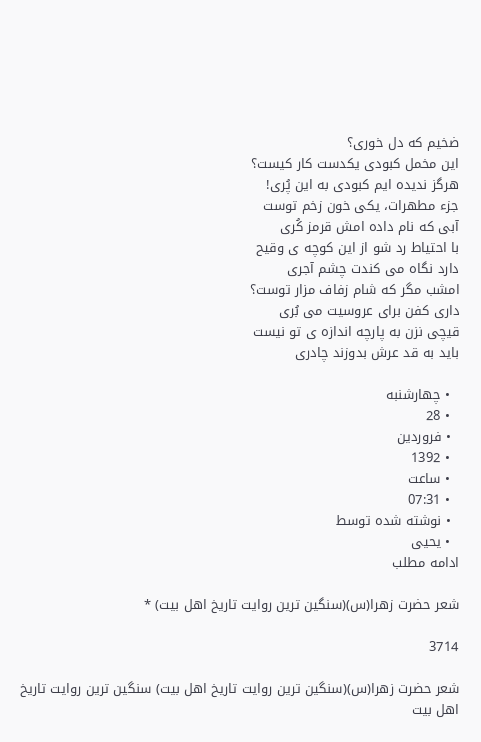ضخیم که دل خوری؟
این مخمل کبودی یکدست کار کیست؟
هرگز ندیده ایم کبودی به این پُری!
جزء مطهرات، یکی خون زخم توست
آبی که نام داده امش قرمز کُری
با احتیاط رد شو از این کوچه ی وقیح
دارد نگاه می کندت چشم آجری
امشب مگر که شام زفاف مزار توست؟
داری کفن برای عروسیت می بُری
قیچی نزن به پارچه اندازه ی تو نیست
باید به قد عرش بدوزند چادری

  • چهارشنبه
  • 28
  • فروردین
  • 1392
  • ساعت
  • 07:31
  • نوشته شده توسط
  • یحیی
ادامه مطلب

شعر حضرت زهرا(س)(سنگین ترین روایت تاریخ اهل بیت) *

3714

شعر حضرت زهرا(س)(سنگین ترین روایت تاریخ اهل بیت) سنگین ترین روایت تاریخ اهل بیت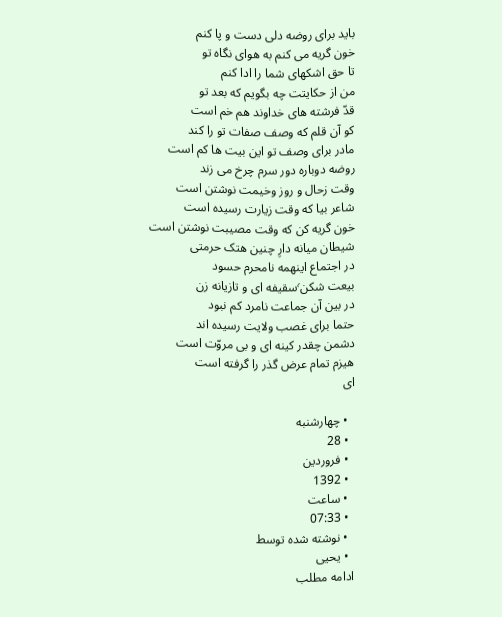باید برای روضه دلی دست و پا کنم
خون گریه می کنم به هوای نگاه تو
تا حق اشکهای شما را ادا کنم
من از حکایتت چه بگویم که بعد تو
قدّ فرشته های خداوند هم خم است
کو آن قلم که وصف صفات تو را کند
مادر برای وصف تو این بیت ها کم است
روضه دوباره دور سرم چرخ می زند
وقت زحال و روز وخیمت نوشتن است
شاعر بیا که وقت زیارت رسیده است
خون گریه کن که وقت مصیبت نوشتن است
شیطان میانه دارِ چنین هتک حرمتی
در اجتماع اینهمه نامحرم حسود
بیعت شکن٬سقیفه ای و تازیانه زن
در بین آن جماعت نامرد کم نبود
حتما برای غصب ولایت رسیده اند
دشمن چقدر کینه ای و بی مروّت است
هیزم تمام عرض گذر را گرفته است
ای

  • چهارشنبه
  • 28
  • فروردین
  • 1392
  • ساعت
  • 07:33
  • نوشته شده توسط
  • یحیی
ادامه مطلب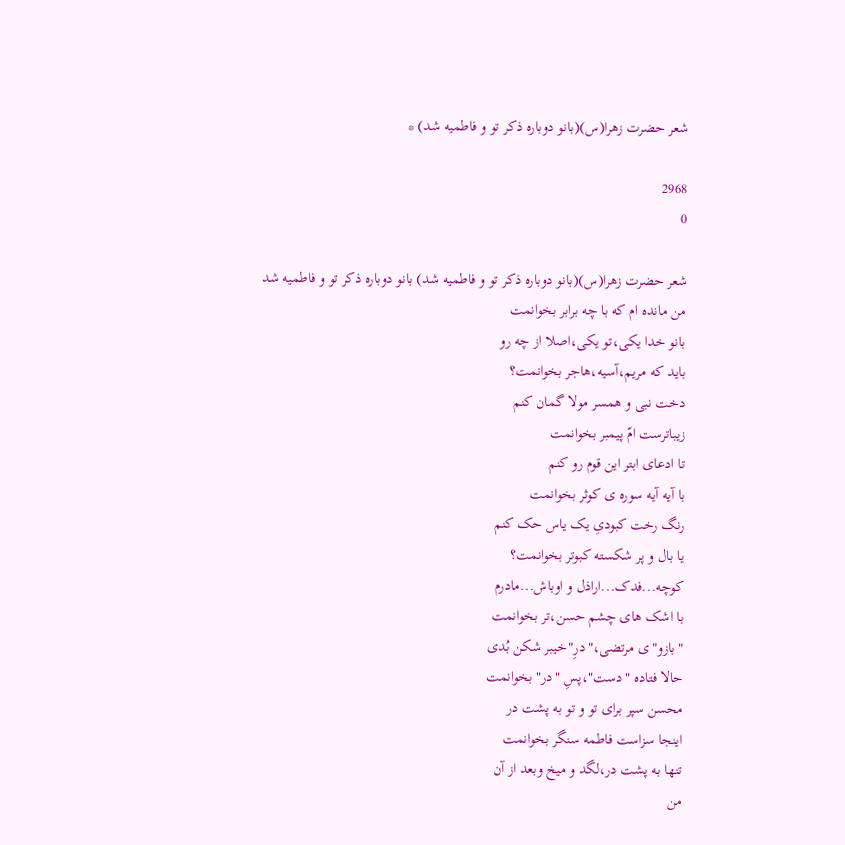شعر حضرت زهرا(س)(بانو دوباره ذکر تو و فاطمیه شد) *

2968
0

شعر حضرت زهرا(س)(بانو دوباره ذکر تو و فاطمیه شد) بانو دوباره ذکر تو و فاطمیه شد
من مانده ام که با چه برابر بخوانمت
بانو خدا یکی،تو یکی،اصلا از چه رو
باید که مریم،آسیه،هاجر بخوانمت؟
دخت نبی و همسر مولا گمان کنم
زیباترست امّ پیمبر بخوانمت
تا ادعای ابتر این قوم رو کنم
با آیه آیه سوره ی کوثر بخوانمت
رنگ رخت کبودیِ یک یاس حک کنم
یا بال و پر شکسته کبوتر بخوانمت؟
کوچه...فدک...اراذل و اوباش...مادرم
با اشک های چشم حسن،تر بخوانمت
"بازو"ی مرتضی،"درِ"خیبر شکن بُدی
حالا فتاده "دست"،پسِ "در" بخوانمت
محسن سپر برای تو و تو به پشت در
اینجا سزاست فاطمه سنگر بخوانمت
تنها به پشت در،لگد و میخ وبعد از آن
من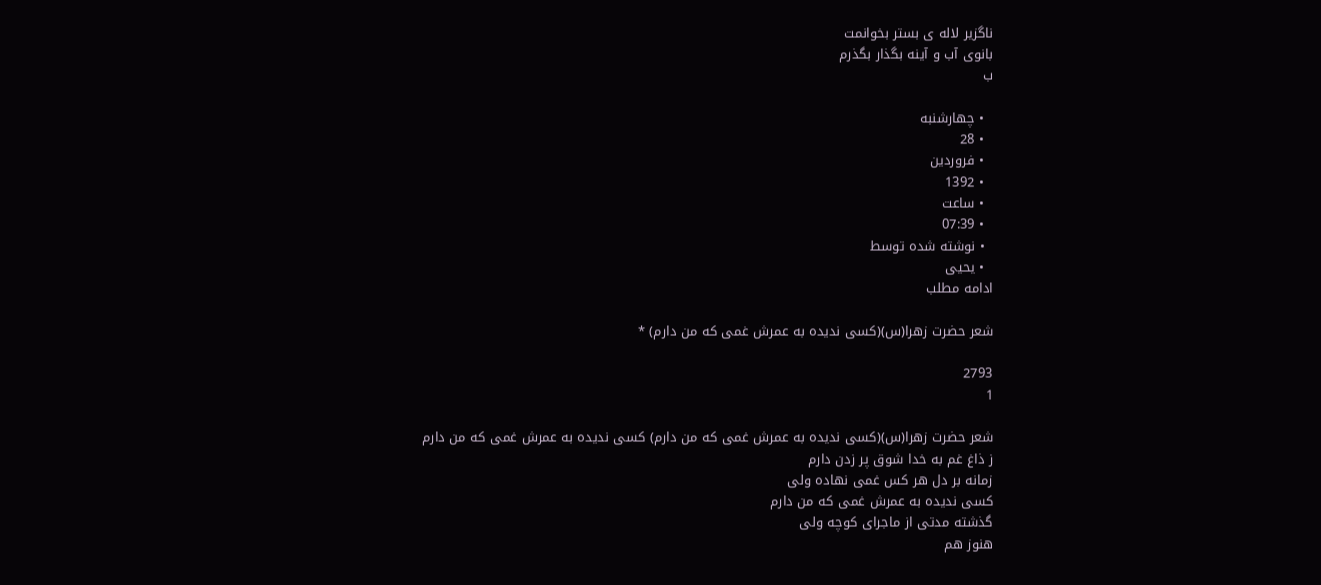ناگزیر لاله ی بستر بخوانمت
بانوی آب و آینه بگذار بگذرم
ب

  • چهارشنبه
  • 28
  • فروردین
  • 1392
  • ساعت
  • 07:39
  • نوشته شده توسط
  • یحیی
ادامه مطلب

شعر حضرت زهرا(س)(کسی ندیده به عمرش غمی که من دارم) *

2793
1

شعر حضرت زهرا(س)(کسی ندیده به عمرش غمی که من دارم) کسی ندیده به عمرش غمی که من دارم
ز ذاغ غم به خدا شوق پر زدن دارم
زمانه بر دل هر کس غمی نهاده ولی
کسی ندیده به عمرش غمی که من دارم
گذشته مدتی از ماجرای کوچه ولی
هنوز هم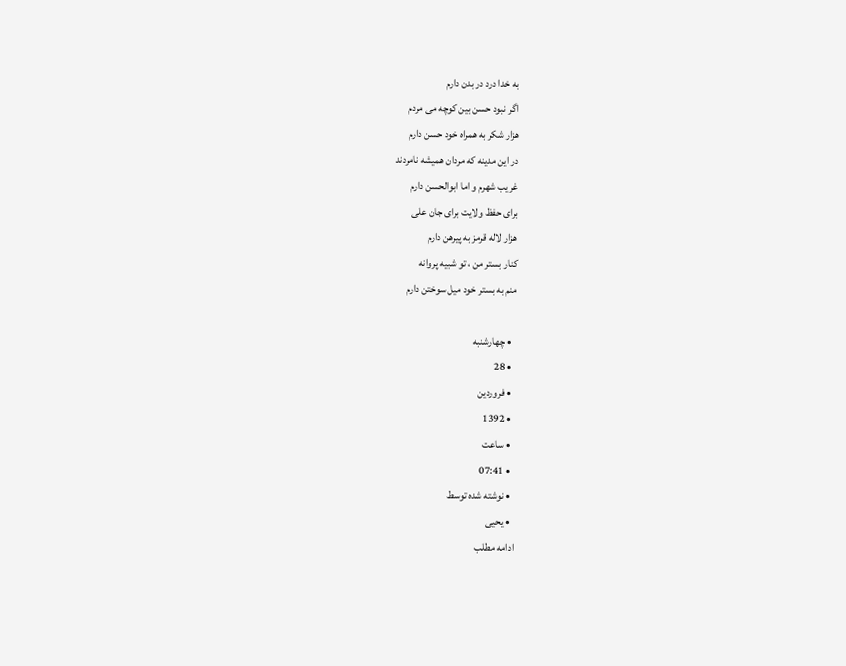به خدا درد در بدن دارم
اگر نبود حسن بین کوچه می مردم
هزار شکر به همراه خود حسن دارم
در این مدینه که مردان همیشه نامردند
غریب شهرم و اما ابوالحسن دارم
برای حفظ ولایت برای جان علی
هزار لاله قرمز به پیرهن دارم
کنار بستر من ، تو شبیه پروانه
منم به بستر خود میل سوختن دارم

  • چهارشنبه
  • 28
  • فروردین
  • 1392
  • ساعت
  • 07:41
  • نوشته شده توسط
  • یحیی
ادامه مطلب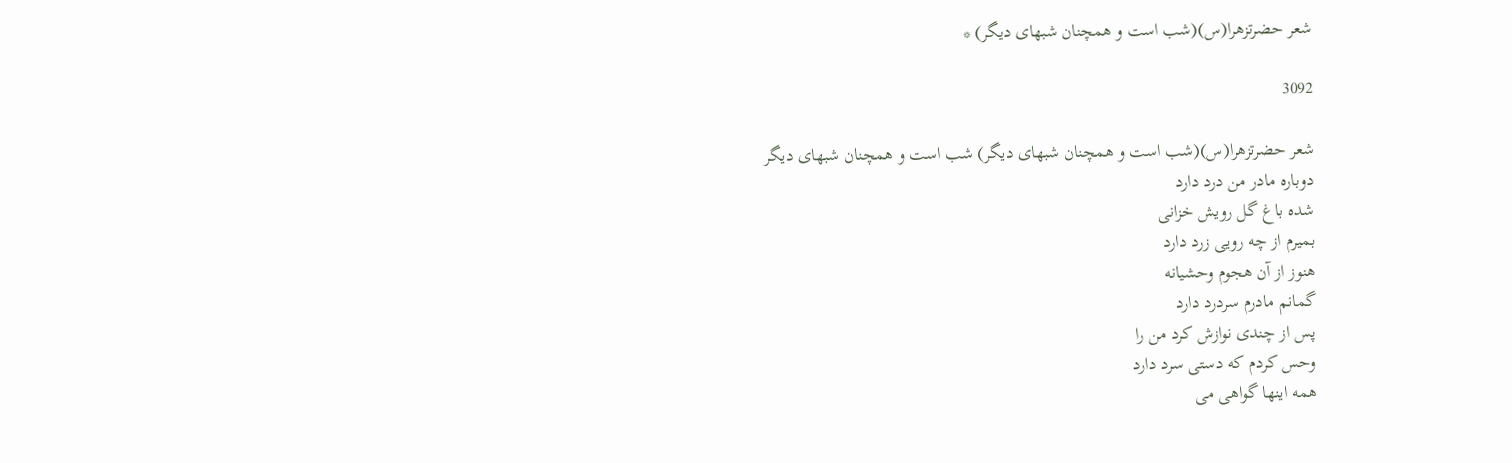شعر حضرتزهرا(س)(شب است و همچنان شبهای دیگر) *

3092

شعر حضرتزهرا(س)(شب است و همچنان شبهای دیگر) شب است و همچنان شبهای دیگر
دوباره مادر من درد دارد
شده باغ گل رویش خزانی
بمیرم از چه رویی زرد دارد
هنوز از آن هجوم وحشیانه
گمانم مادرم سردرد دارد
پس از چندی نوازش کرد من را
وحس کردم که دستی سرد دارد
همه اینها گواهی می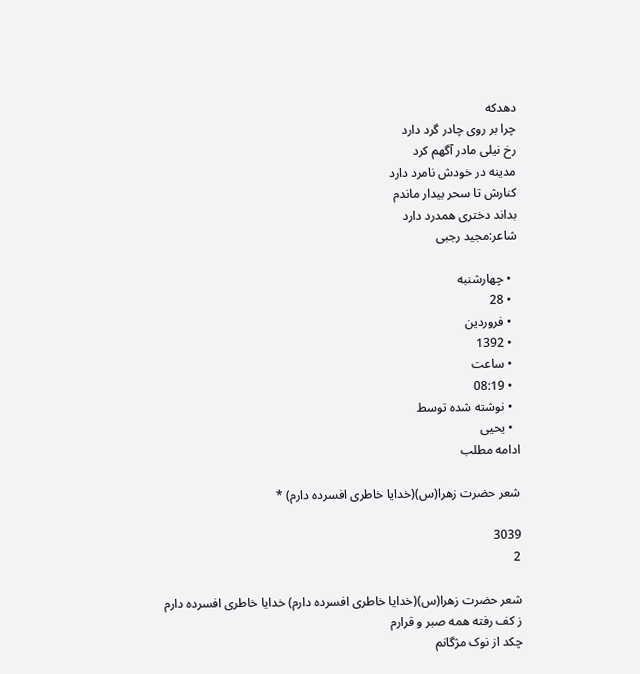دهدکه
چرا بر روی چادر گرد دارد
رخ نیلی مادر آگهم کرد
مدينه در خودش نامرد دارد
کنارش تا سحر بیدار ماندم
بداند دختری همدرد دارد
شاعر:مجید رجبی

  • چهارشنبه
  • 28
  • فروردین
  • 1392
  • ساعت
  • 08:19
  • نوشته شده توسط
  • یحیی
ادامه مطلب

شعر حضرت زهرا(س)(خدایا خاطری افسرده دارم) *

3039
2

شعر حضرت زهرا(س)(خدایا خاطری افسرده دارم) خدایا خاطری افسرده دارم
ز کف رفته همه صبر و قرارم
چکد از نوک مژگانم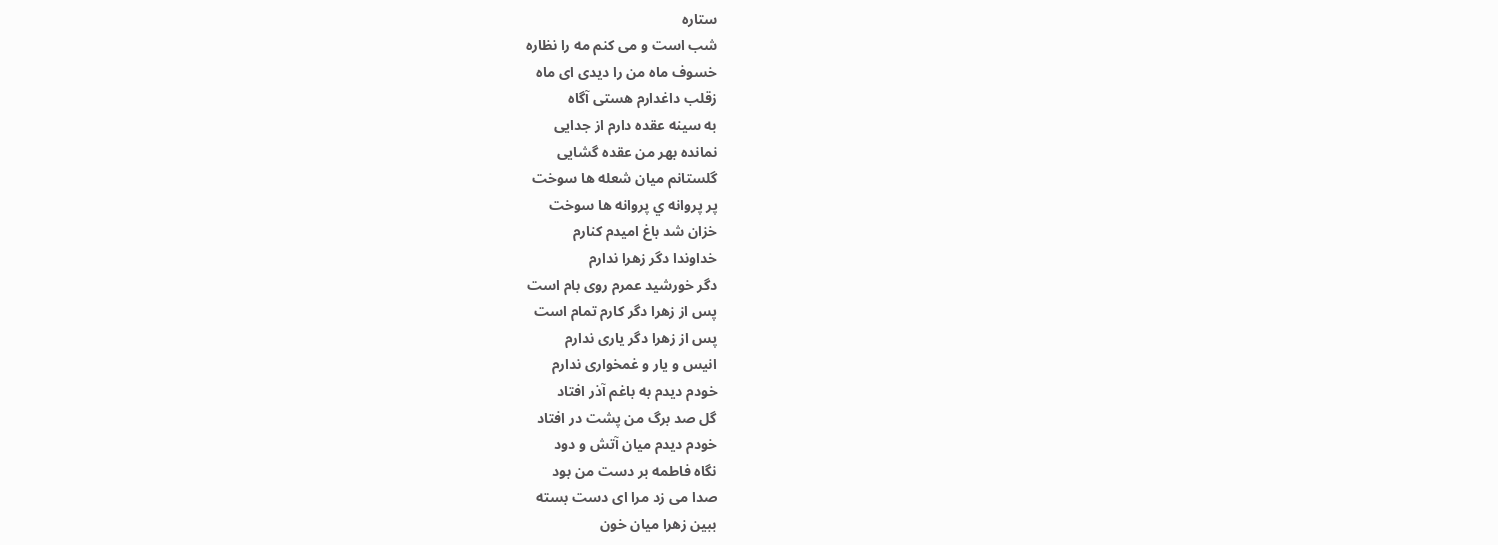ستاره
شب است و می کنم مه را نظاره
خسوف ماه من را دیدی ای ماه
زقلب داغدارم هستی آگاه
به سینه عقده دارم از جدایی
نمانده بهر من عقده گشایی
گلستانم میان شعله ها سوخت
پر پروانه ي پروانه ها سوخت
خزان شد باغ امیدم کنارم
خداوندا دگر زهرا ندارم
دگر خورشید عمرم روی بام است
پس از زهرا دگر کارم تمام است
پس از زهرا دگر یاری ندارم
انیس و یار و غمخواری ندارم
خودم دیدم به باغم آذر افتاد
گل صد برگ من پشت در افتاد
خودم دیدم میان آتش و دود
نگاه فاطمه بر دست من بود
صدا می زد مرا ای دست بسته
ببین زهرا میان خون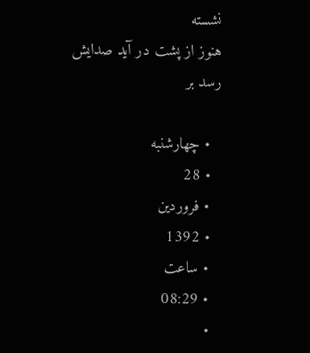نشسته
هنوز از پشت در آید صدایش
رسد بر

  • چهارشنبه
  • 28
  • فروردین
  • 1392
  • ساعت
  • 08:29
  •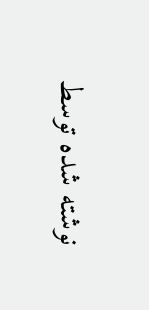نوشته شده توسط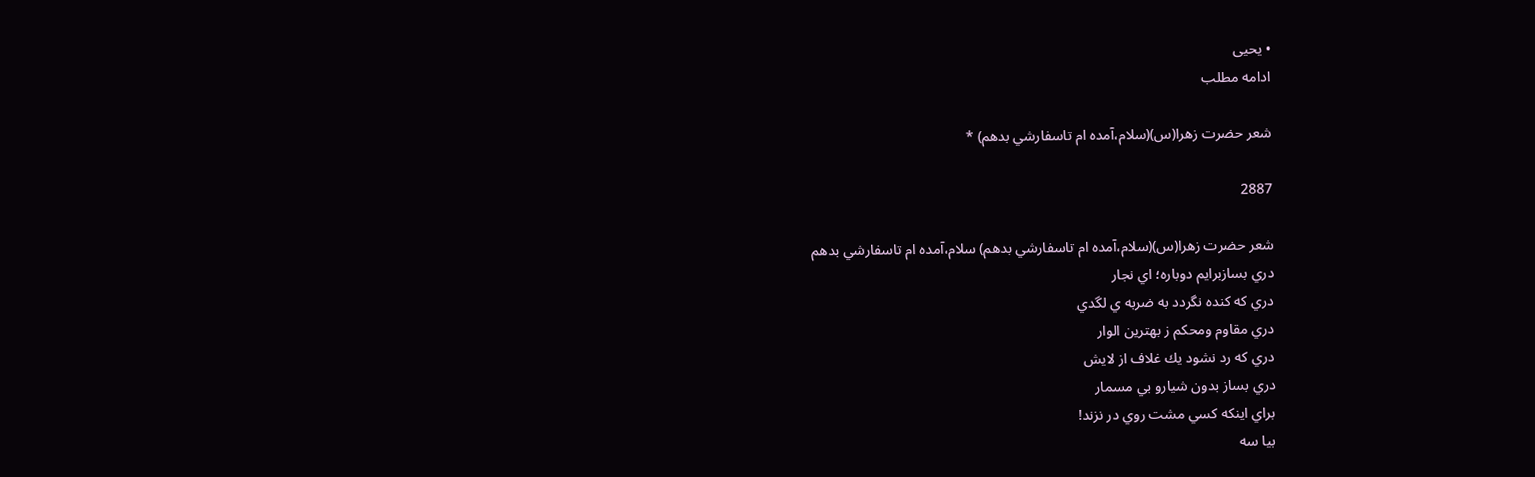• یحیی
ادامه مطلب

شعر حضرت زهرا(س)(سلام،آمده ام تاسفارشي بدهم) *

2887

شعر حضرت زهرا(س)(سلام،آمده ام تاسفارشي بدهم) سلام،آمده ام تاسفارشي بدهم
دري بسازبرايم دوباره؛ اي نجار
دري كه كنده نگردد به ضربه ي لگدي
دري مقاوم ومحكم ز بهترين الوار
دري كه رد نشود يك غلاف از لايش
دري بساز بدون شيارو بي مسمار
براي اينكه كسي مشت روي در نزند!
بيا سه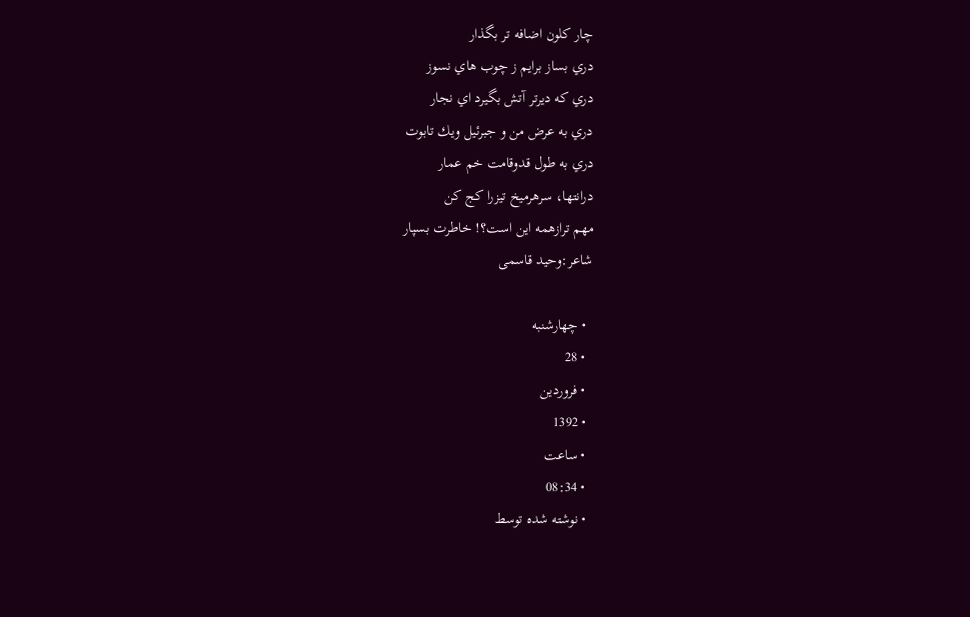چار كلون اضافه تر بگذار
دري بساز برايم ز چوب هاي نسوز
دري كه ديرتر آتش بگيرد اي نجار
دري به عرض من و جبرئيل ويك تابوت
دري به طول قدوقامت خم عمار
درانتها، سرهرميخ تيزرا كج كن
مهم ترازهمه اين است؟! خاطرت بسپار
شاعر:وحید قاسمی

  • چهارشنبه
  • 28
  • فروردین
  • 1392
  • ساعت
  • 08:34
  • نوشته شده توسط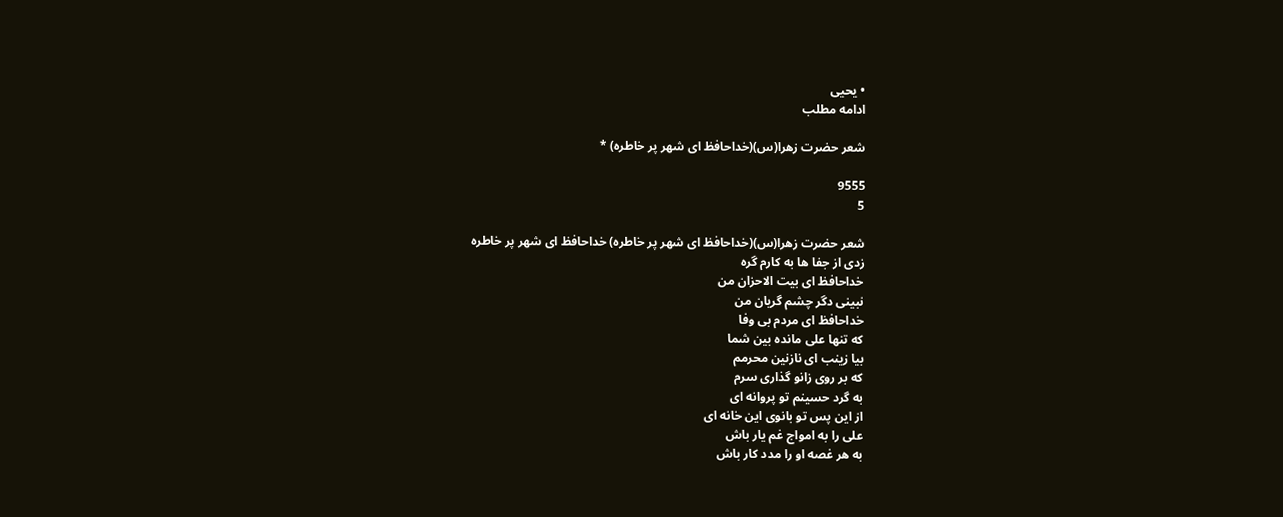• یحیی
ادامه مطلب

شعر حضرت زهرا(س)(خداحافظ ای شهر پر خاطره) *

9555
5

شعر حضرت زهرا(س)(خداحافظ ای شهر پر خاطره) خداحافظ ای شهر پر خاطره
زدی از جفا ها به کارم گره
خداحافظ ای بیت الاحزان من
نبینی دگر چشم گریان من
خداحافظ ای مردم بی وفا
که تنها علی مانده بین شما
بیا زینب ای نازنین محرمم
که بر روی زانو گذاری سرم
به گرد حسینم تو پروانه ای
از این پس تو بانوی این خانه ای
علی را به امواج غم یار باش
به هر غصه او را مدد کار باش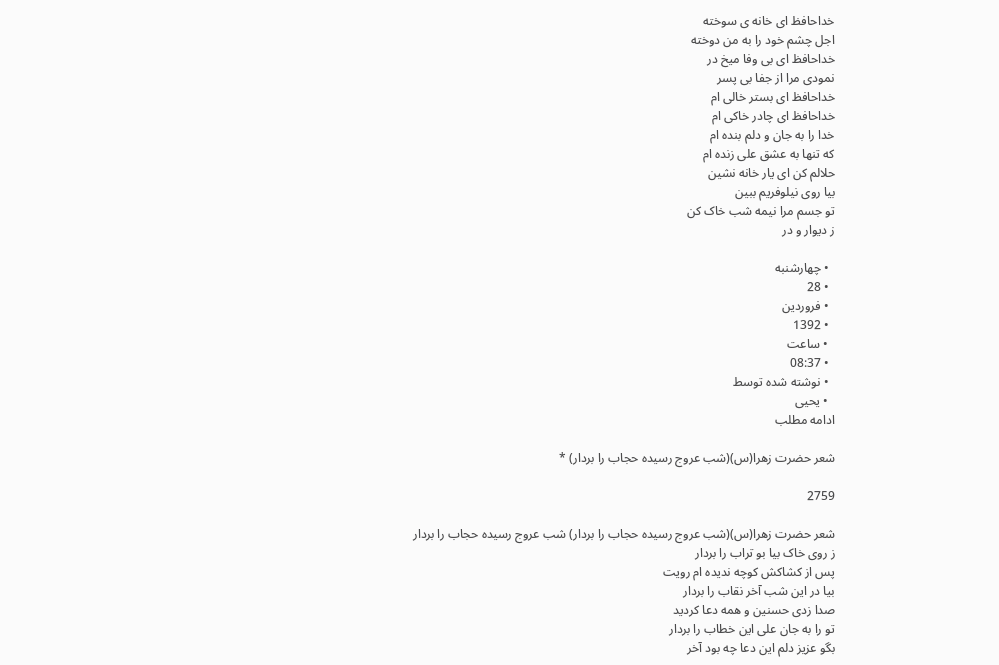خداحافظ ای خانه ی سوخته
اجل چشم خود را به من دوخته
خداحافظ ای بی وفا میخ در
نمودی مرا از جفا بی پسر
خداحافظ ای بستر خالی ام
خداحافظ ای چادر خاکی ام
خدا را به جان و دلم بنده ام
که تنها به عشق علی زنده ام
حلالم کن ای یار خانه نشین
بیا روی نیلوفریم ببین
تو جسم مرا نیمه شب خاک کن
ز دیوار و در

  • چهارشنبه
  • 28
  • فروردین
  • 1392
  • ساعت
  • 08:37
  • نوشته شده توسط
  • یحیی
ادامه مطلب

شعر حضرت زهرا(س)(شب عروج رسیده حجاب را بردار) *

2759

شعر حضرت زهرا(س)(شب عروج رسیده حجاب را بردار) شب عروج رسیده حجاب را بردار
ز روی خاک بیا بو تراب را بردار
پس از کشاکش کوچه ندیده ام رویت
بیا در این شب آخر نقاب را بردار
صدا زدی حسنین و همه دعا کردید
تو را به جان علی این خطاب را بردار
بگو عزیز دلم این دعا چه بود آخر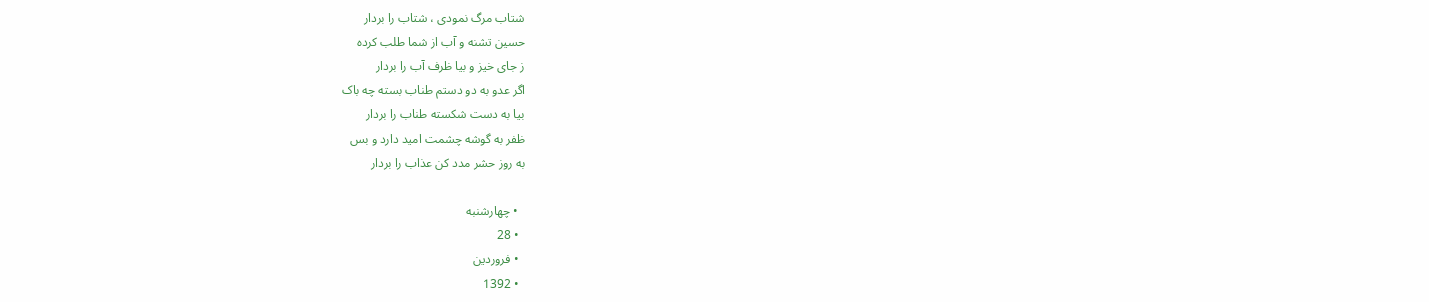شتاب مرگ نمودی ، شتاب را بردار
حسین تشنه و آب از شما طلب کرده
ز جای خیز و بیا ظرف آب را بردار
اگر عدو به دو دستم طناب بسته چه باک
بیا به دست شکسته طناب را بردار
ظفر به گوشه چشمت امید دارد و بس
به روز حشر مدد کن عذاب را بردار

  • چهارشنبه
  • 28
  • فروردین
  • 1392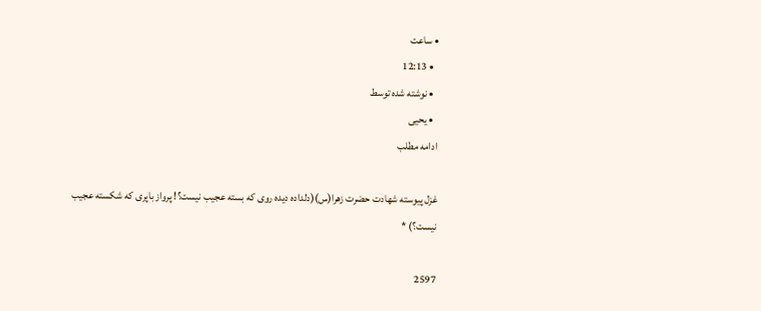• ساعت
  • 12:13
  • نوشته شده توسط
  • یحیی
ادامه مطلب

غزل پیوسته شهادت حضرت زهرا(س)(دلداده دیده روی که بسته عجیب نیست؟! پرواز باپری که شکسته عجیب نیست؟) *

2597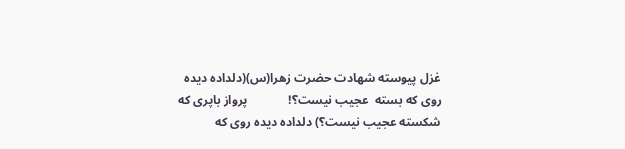غزل پیوسته شهادت حضرت زهرا(س)(دلداده دیده روی که بسته  عجیب نیست؟!             پرواز باپری که شکسته عجیب نیست؟) دلداده دیده روی که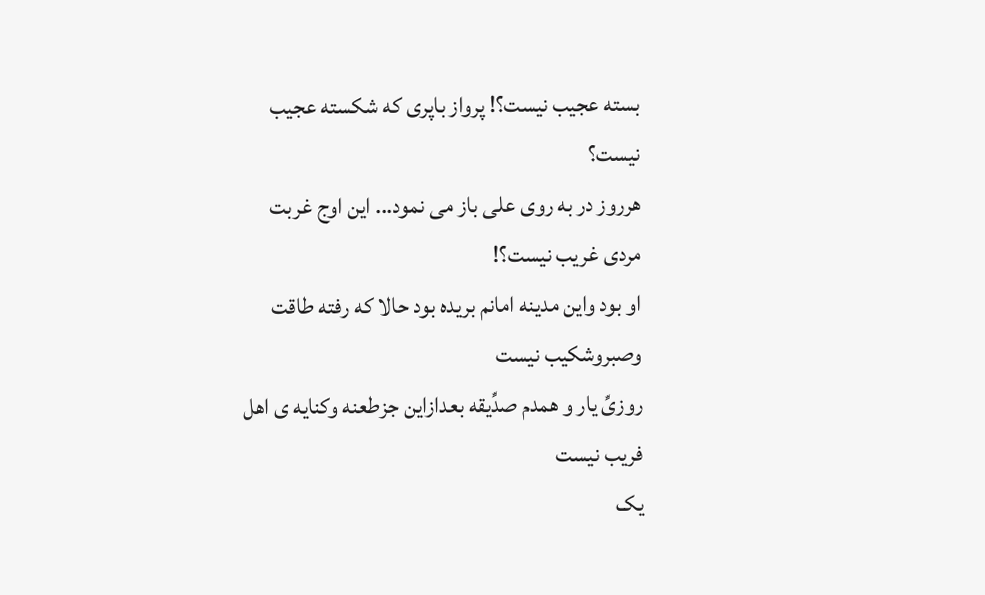بسته عجیب نیست؟! پرواز باپری که شکسته عجیب نیست؟
هرروز در به روی علی باز می نمود... این اوج غربت مردی غریب نیست؟!
او بود واین مدینه امانم بریده بود حالا که رفته طاقت وصبروشکیب نیست
روزیِّ یار و همدم صدِّیقه بعدازاین جزطعنه وکنایه ی اهل فریب نیست
یک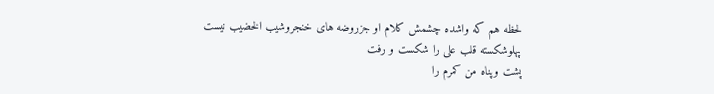لحظه هم که واشده چشمش کلام او جزروضه های خنجروشیب الخضیب نیست
پهلوشکسته قلب علی را شکست و رفت
پشت وپناه من کمرم را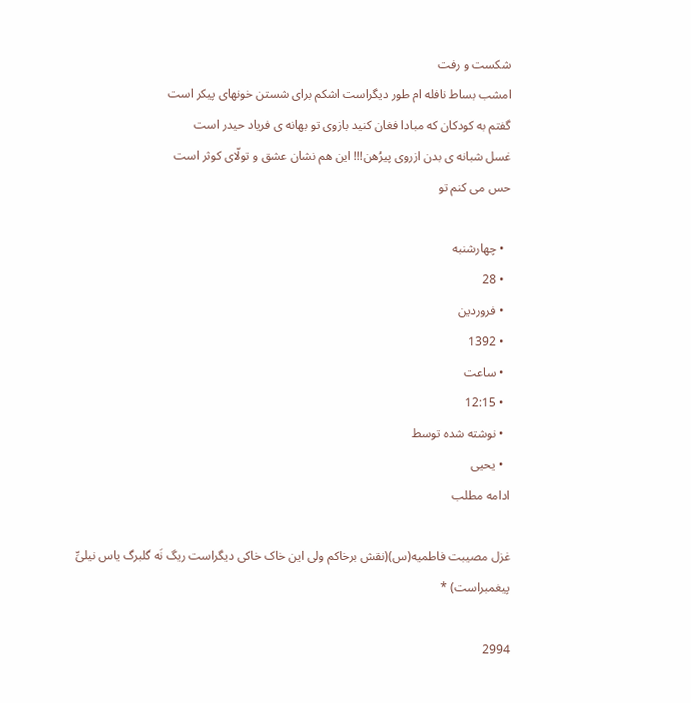شکست و رفت
امشب بساط نافله ام طور دیگراست اشکم برای شستن خونهای پیکر است
گفتم به کودکان که مبادا فغان کنید بازوی تو بهانه ی فریاد حیدر است
غسل شبانه ی بدن ازروی پیرُهن!!! این هم نشان عشق و تولّای کوثر است
حس می کنم تو

  • چهارشنبه
  • 28
  • فروردین
  • 1392
  • ساعت
  • 12:15
  • نوشته شده توسط
  • یحیی
ادامه مطلب

غزل مصیبت فاطمیه(س)(نقش برخاکم ولی این خاک خاکی دیگراست ریگ نَه گلبرگ یاس نیلیِّ پیغمبراست) *

2994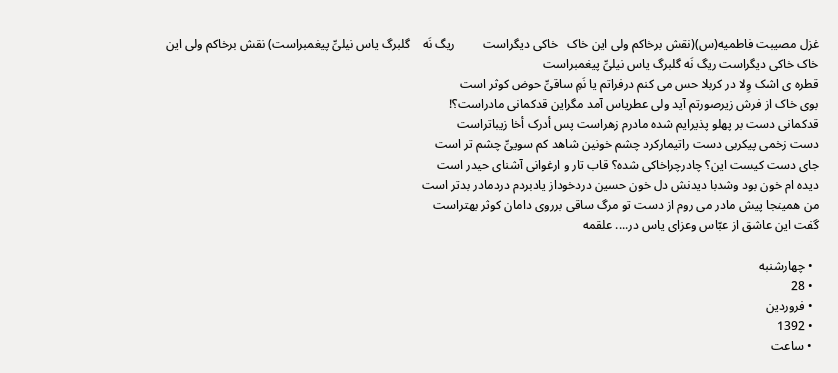غزل مصیبت فاطمیه(س)(نقش برخاکم ولی این خاک   خاکی دیگراست         ریگ نَه    گلبرگ یاس نیلیِّ پیغمبراست) نقش برخاکم ولی این خاک خاکی دیگراست ریگ نَه گلبرگ یاس نیلیِّ پیغمبراست
قطره ی اشک وِلا در کربلا حس می کنم درفراتم یا نَمِ ساقیِّ حوض کوثر است
بوی خاک از فرش زیرصورتم آید ولی عطریاس آمد مگراین قدکمانی مادراست؟!
قدکمانی دست بر پهلو پذیرایم شده مادرم زهراست پس أدرک أخا زیباتراست
دست زخمی پیکربی دست راتیمارکرد چشم خونین شاهد کم سوییِّ چشم تر است
جای دست کیست این؟ چادرچراخاکی شده؟ قاب تار و ارغوانی آشنای حیدر است
دیده ام خون بود وشدبا دیدنش دل خون حسین دردخوداز یادبردم دردمادر بدتر است
من همینجا پیش مادر می روم از دست تو مرگ ساقی برروی دامان کوثر بهتراست
گفت این عاشق از عبّاس وعزای یاس در.... علقمه

  • چهارشنبه
  • 28
  • فروردین
  • 1392
  • ساعت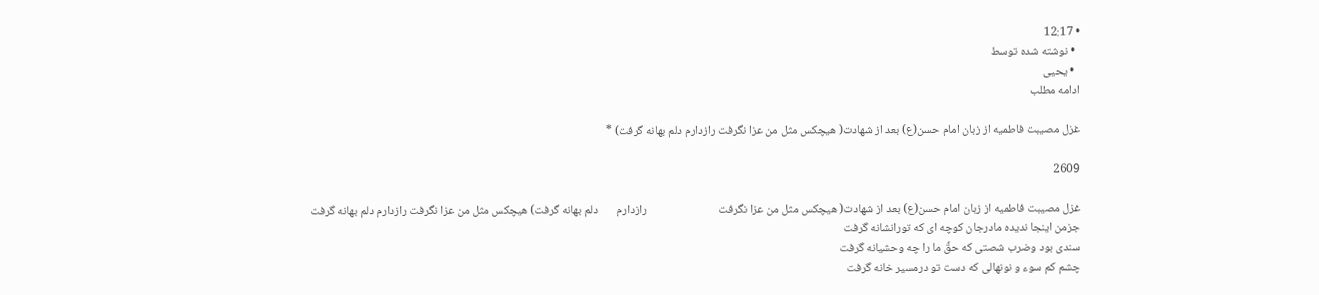• 12:17
  • نوشته شده توسط
  • یحیی
ادامه مطلب

غزل مصیبت فاطمیه از زبان امام حسن(ع) بعد از شهادت( هیچکس مثل من عزا نگرفت رازدارم دلم بهانه گرفت) *

2609

غزل مصیبت فاطمیه از زبان امام حسن(ع) بعد از شهادت( هیچکس مثل من عزا نگرفت                           رازدارم       دلم بهانه گرفت) هیچکس مثل من عزا نگرفت رازدارم دلم بهانه گرفت
جزمن اینجا ندیده مادرجان کوچه ای که تورانشانه گرفت
سندی بود وضرب شصتی که حقِّ ما را چه وحشیانه گرفت
چشم کم سوء و نونهالی که دست تو درمسیر خانه گرفت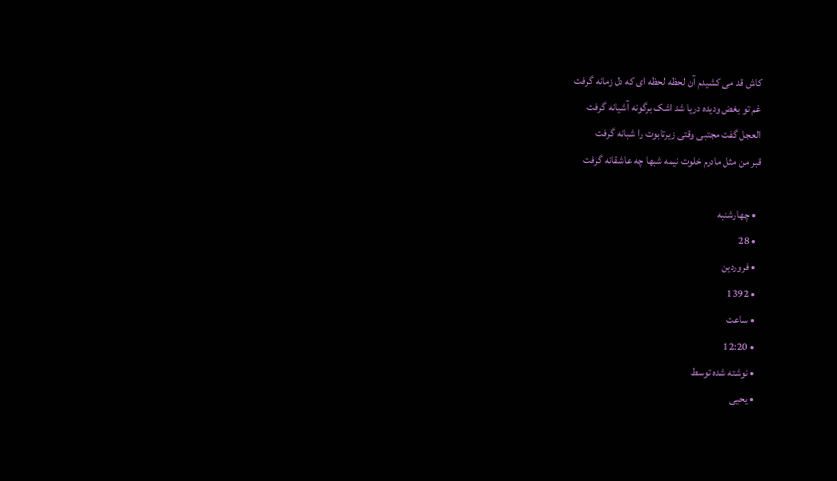کاش قد می کشیدم آن لحظه لحظه ای که دل زمانه گرفت
غم تو بغض ودیده دریا شد اشک برگونه آشیانه گرفت
العجل گفت مجتبی وقتی زیرتابوت را شبانه گرفت
قبر من مثل مادرم خلوت نیمه شبها چه عاشقانه گرفت

  • چهارشنبه
  • 28
  • فروردین
  • 1392
  • ساعت
  • 12:20
  • نوشته شده توسط
  • یحیی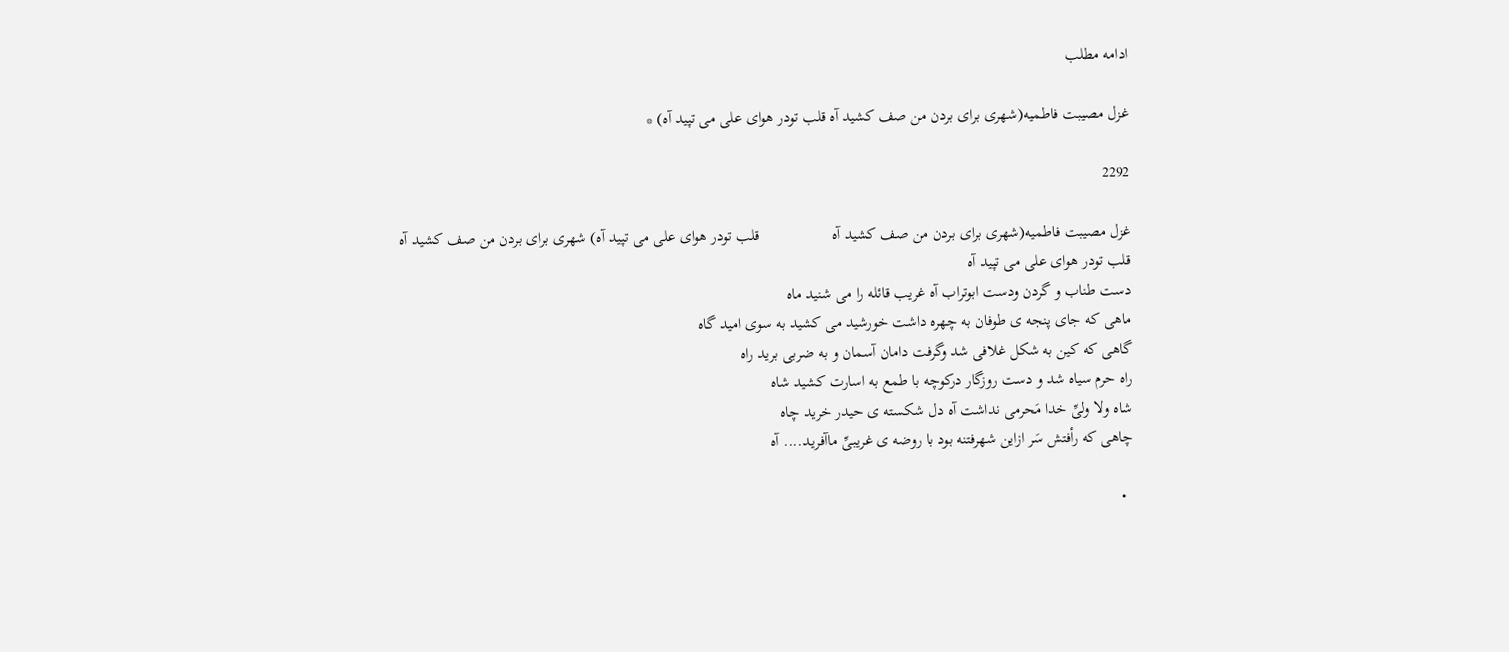ادامه مطلب

غزل مصیبت فاطمیه(شهری برای بردن من صف کشید آه قلب تودر هوای علی می تپید آه) *

2292

غزل مصیبت فاطمیه(شهری برای بردن من صف کشید آه                  قلب تودر هوای علی می تپید آه) شهری برای بردن من صف کشید آه قلب تودر هوای علی می تپید آه
دست طناب و گردن ودست ابوتراب آه غریب قائله را می شنید ماه
ماهی که جای پنجه ی طوفان به چهره داشت خورشید می کشید به سوی امید گاه
گاهی که کین به شکل غلافی شد وگرفت دامان آسمان و به ضربی برید راه
راه حرم سیاه شد و دست روزگار درکوچه با طمع به اسارت کشید شاه
شاه ولا ولیِّ خدا مَحرمی نداشت آه دل شکسته ی حیدر خرید چاه
چاهی که رأفتش سَر ازاین شهرفتنه بود با روضه ی غریبیِّ ماآفرید.... آه

  •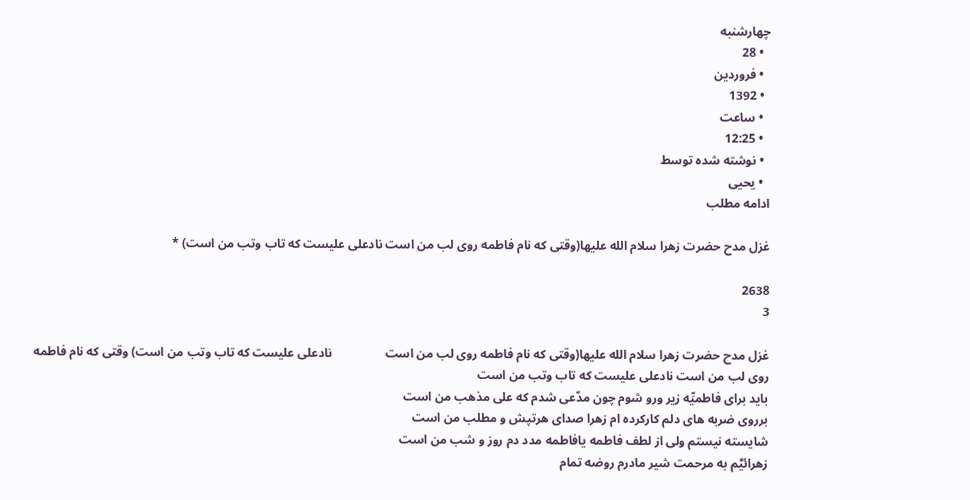چهارشنبه
  • 28
  • فروردین
  • 1392
  • ساعت
  • 12:25
  • نوشته شده توسط
  • یحیی
ادامه مطلب

غزل مدح حضرت زهرا سلام الله علیها(وقتی که نام فاطمه روی لب من است نادعلی علیست که تاب وتب من است) *

2638
3

غزل مدح حضرت زهرا سلام الله علیها(وقتی که نام فاطمه روی لب من است                 نادعلی علیست که تاب وتب من است) وقتی که نام فاطمه روی لب من است نادعلی علیست که تاب وتب من است
باید برای فاطمیِّه زیر ورو شوم چون مدّعی شدم که علی مذهب من است
برروی ضربه های دلم کارکرده ام زهرا صدای هرتپش و مطلب من است
شایسته نیستم ولی از لطف فاطمه یافاطمه مدد دم روز و شب من است
زهرائیَّم به مرحمت شیر مادرم روضه تمام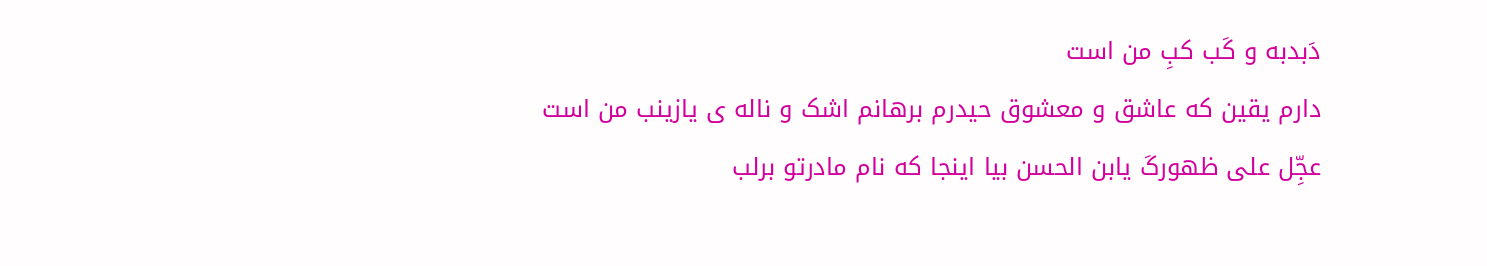دَبدبه و کَب کبِ من است
دارم یقین که عاشق و معشوق حیدرم برهانم اشک و ناله ی یازینب من است
عجِّل علی ظهورکَ یابن الحسن بیا اینجا که نام مادرتو برلب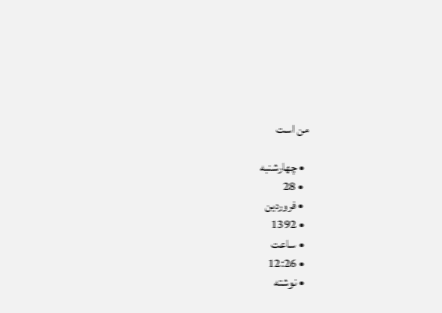من است

  • چهارشنبه
  • 28
  • فروردین
  • 1392
  • ساعت
  • 12:26
  • نوشته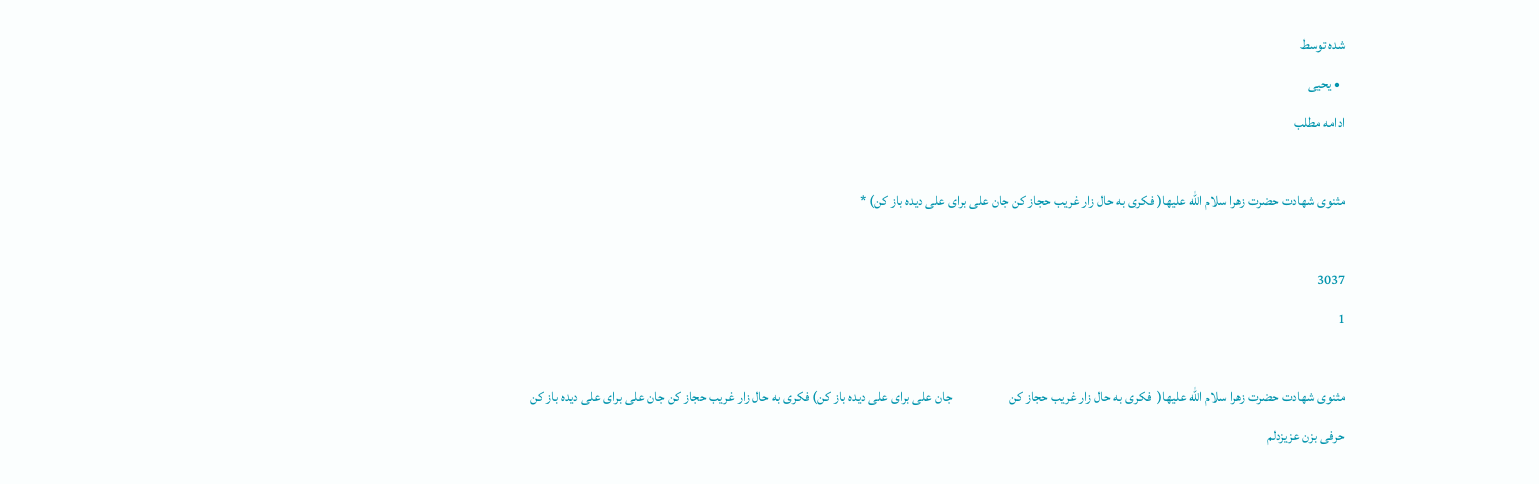شده توسط
  • یحیی
ادامه مطلب

مثنوی شهادت حضرت زهرا سلام الله علیها( فکری به حال زار غریب حجاز کن جان علی برای علی دیده باز کن) *

3037
1

مثنوی شهادت حضرت زهرا سلام الله علیها(  فکری به حال زار غریب حجاز کن                     جان علی برای علی دیده باز کن) فکری به حال زار غریب حجاز کن جان علی برای علی دیده باز کن
حرفی بزن عزیزدلم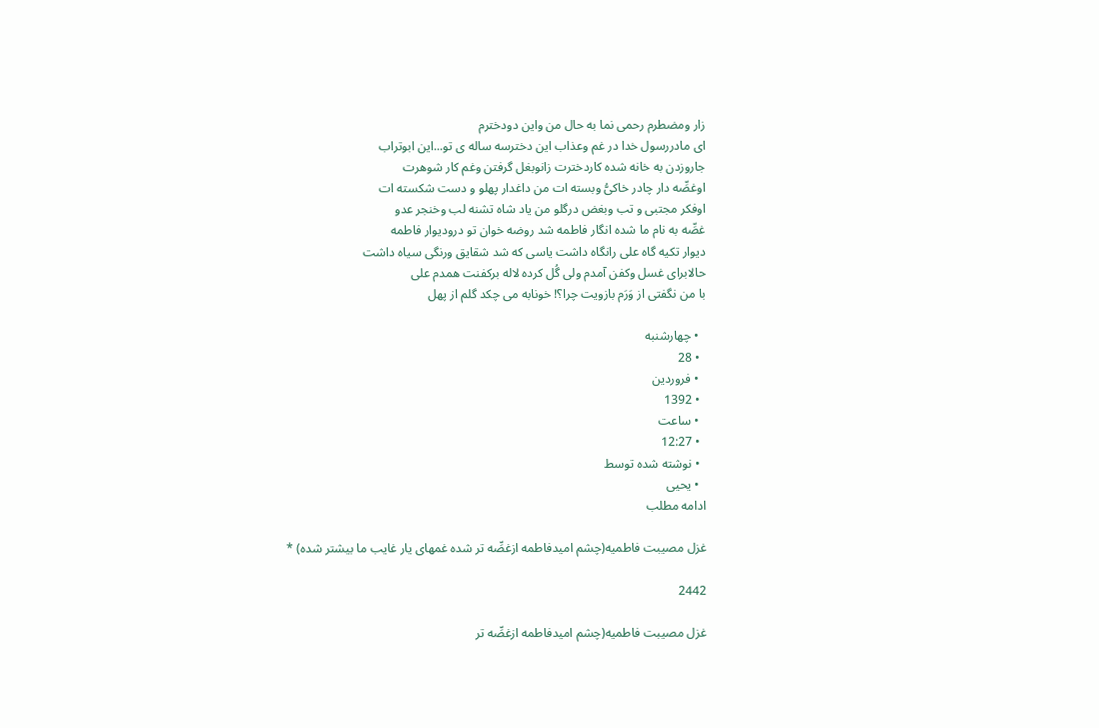زار ومضطرم رحمی نما به حال من واین دودخترم
ای مادررسول خدا در غم وعذاب این دخترسه ساله ی تو...این ابوتراب
جاروزدن به خانه شده کاردخترت زانوبغل گرفتن وغم کار شوهرت
اوغصِّه دار چادر خاکیُّ وبسته ات من داغدار پهلو و دست شکسته ات
اوفکر مجتبی و تب وبغض درگلو من یاد شاه تشنه لب وخنجر عدو
غصِّه به نام ما شده انگار فاطمه شد روضه خوان تو درودیوار فاطمه
دیوار تکیه گاه علی رانگاه داشت یاسی که شد شقایق ورنگی سیاه داشت
حالابرای غسل وکفن آمدم ولی گُل کرده لاله برکفنت همدم علی
با من نگفتی از وَرَم بازویت چرا؟! خونابه می چکد گلم از پهل

  • چهارشنبه
  • 28
  • فروردین
  • 1392
  • ساعت
  • 12:27
  • نوشته شده توسط
  • یحیی
ادامه مطلب

غزل مصیبت فاطمیه(چشم امیدفاطمه ازغصِّه تر شده غمهای یار غایب ما بیشتر شده) *

2442

غزل مصیبت فاطمیه(چشم امیدفاطمه ازغصِّه تر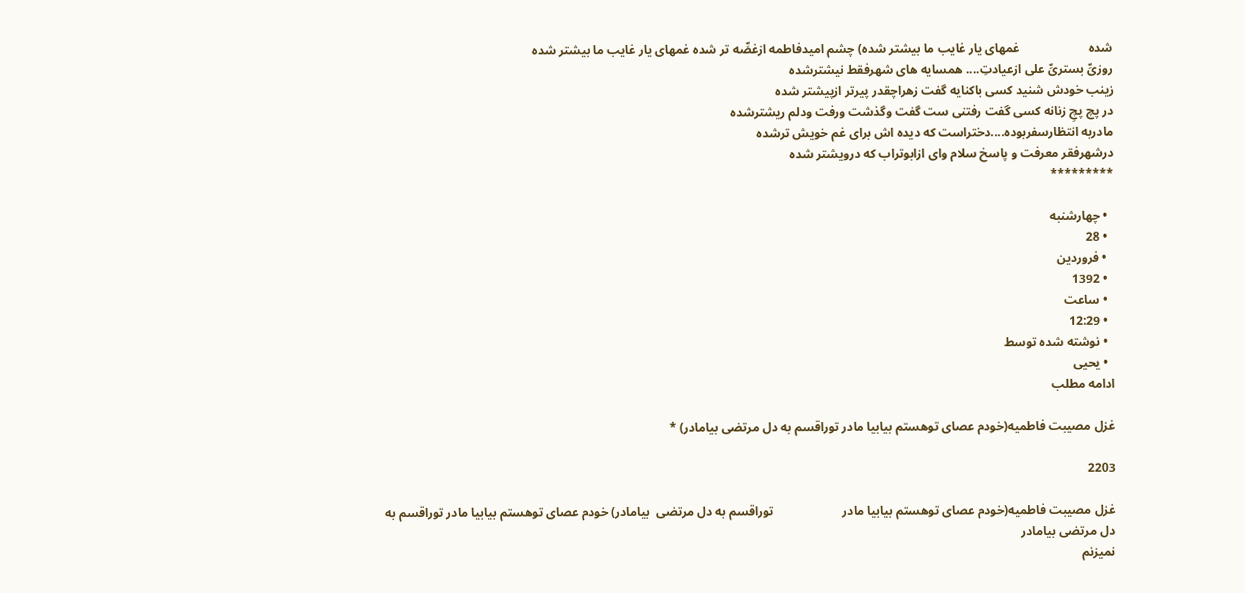شده                      غمهای یار غایب ما بیشتر شده) چشم امیدفاطمه ازغصِّه تر شده غمهای یار غایب ما بیشتر شده
روزیِّ بستریِّ علی ازعیادتِ.... همسایه های شهرفقط نیشترشده
زینب خودش شنید کسی باکنایه گفت زهراچقدر پیرتر ازپیشتر شده
در پچ پچِ زنانه کسی گفت رفتنی ست گفت وگذشت ورفت ودلم ریشترشده
مادربه انتظارسفربوده....دختراست که دیده اش برای غم خویش ترشده
درشهرفقر معرفت و پاسخ سلام وای ازابوتراب که درویشتر شده
*********

  • چهارشنبه
  • 28
  • فروردین
  • 1392
  • ساعت
  • 12:29
  • نوشته شده توسط
  • یحیی
ادامه مطلب

غزل مصیبت فاطمیه(خودم عصای توهستم بیابیا مادر توراقسم به دل مرتضی بیامادر) *

2203

غزل مصیبت فاطمیه(خودم عصای توهستم بیابیا مادر                      توراقسم به دل مرتضی  بیامادر) خودم عصای توهستم بیابیا مادر توراقسم به دل مرتضی بیامادر
نمیزنم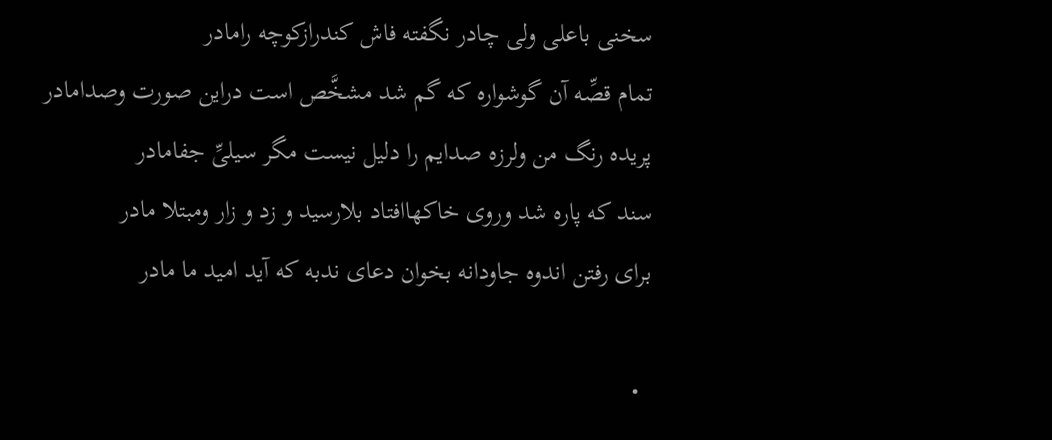سخنی باعلی ولی چادر نگفته فاش کندرازکوچه رامادر
تمام قصِّه آن گوشواره که گم شد مشخَّص است دراین صورت وصدامادر
پریده رنگ من ولرزه صدایم را دلیل نیست مگر سیلیِّ جفامادر
سند که پاره شد وروی خاکهاافتاد بلارسید و زد و زار ومبتلا مادر
برای رفتن اندوه جاودانه بخوان دعای ندبه که آید امید ما مادر

  •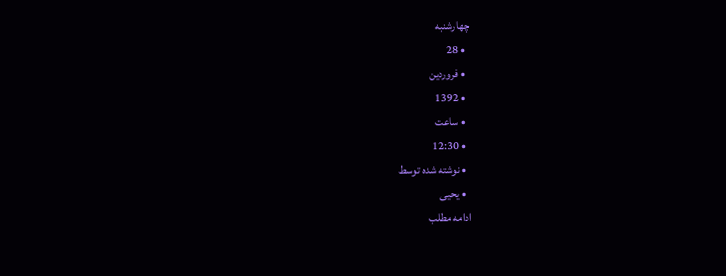چهارشنبه
  • 28
  • فروردین
  • 1392
  • ساعت
  • 12:30
  • نوشته شده توسط
  • یحیی
ادامه مطلب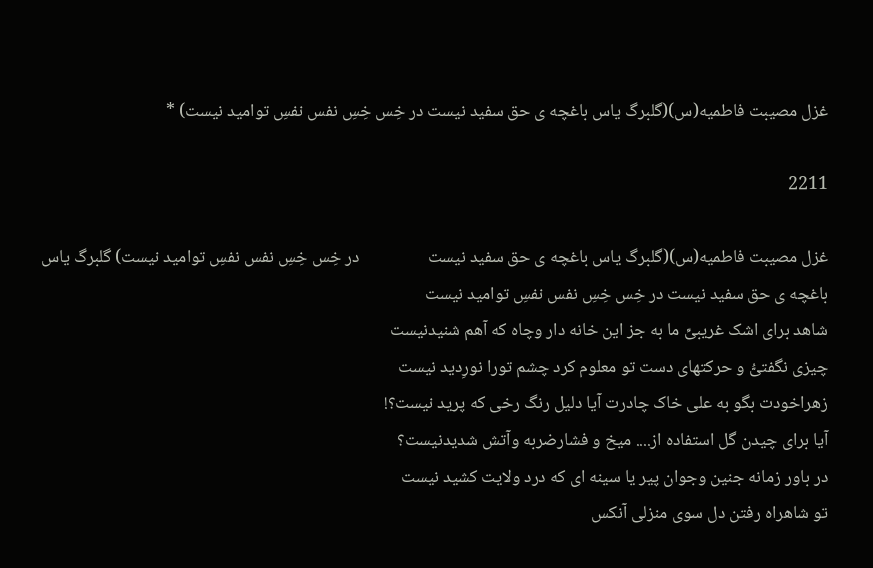غزل مصیبت فاطمیه(س)(گلبرگ یاس باغچه ی حق سفید نیست در خِس خِسِ نفس نفسِ توامید نیست) *

2211

غزل مصیبت فاطمیه(س)(گلبرگ یاس باغچه ی حق سفید نیست                 در خِس خِسِ نفس نفسِ توامید نیست) گلبرگ یاس باغچه ی حق سفید نیست در خِس خِسِ نفس نفسِ توامید نیست
شاهد برای اشک غریبیِّ ما به جز این خانه دار وچاه که آهم شنیدنیست
چیزی نگفتیُّ و حرکتهای دست تو معلوم کرد چشم تورا نورِدید نیست
زهراخودت بگو به علی خاک چادرت آیا دلیل رنگ رخی که پرید نیست؟!
آیا برای چیدن گل استفاده از.... میخ و فشارضربه وآتش شدیدنیست؟
در باور زمانه جنین وجوان پیر یا سینه ای که درد ولایت کشید نیست
تو شاهراه رفتن دل سوی منزلی آنکس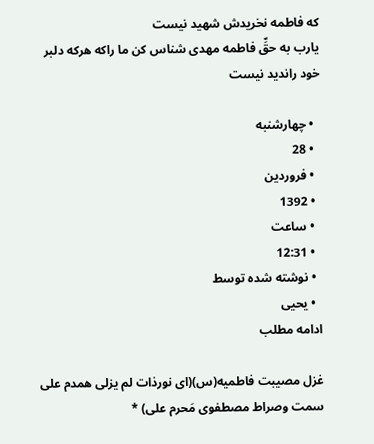که فاطمه نخریدش شهید نیست
یارب به حقِّ فاطمه مهدی شناس کن ما راکه هرکه دلبر خود راندید نیست

  • چهارشنبه
  • 28
  • فروردین
  • 1392
  • ساعت
  • 12:31
  • نوشته شده توسط
  • یحیی
ادامه مطلب

غزل مصیبت فاطمیه(س)(ای نورذات لم یزلی همدم علی سمت وصراط مصطفوی مَحرم علی) *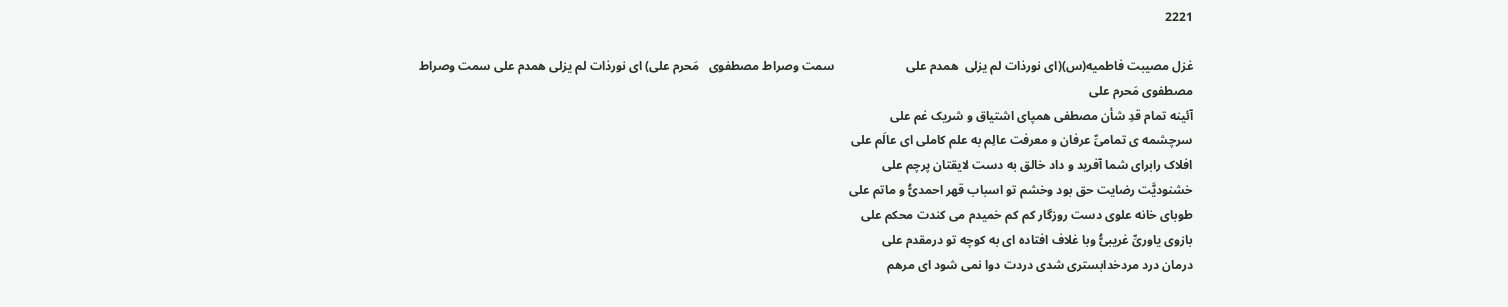2221

غزل مصیبت فاطمیه(س)(ای نورذات لم یزلی  همدم علی                       سمت وصراط مصطفوی   مَحرم علی) ای نورذات لم یزلی همدم علی سمت وصراط مصطفوی مَحرم علی
آئینه تمام قدِ شأن مصطفی همپای اشتیاق و شریک غم علی
سرچشمه ی تمامیِّ عرفان و معرفت عالِم به علم کاملی ای عالَم علی
افلاک رابرای شما آفرید و داد خالق به دست لایقتان پرچم علی
خشنودیَّت رضایت حق بود وخشم تو اسباب قهر احمدیُّ و ماتم علی
طوبای خانه علوی دست روزگار کم کم خمیدم می کندت محکم علی
بازوی یاوریِّ غریبیُّ وبا غلاف افتاده ای به کوچه تو درمقدم علی
درمان درد مردخدابستری شدی دردت دوا نمی شود ای مرهم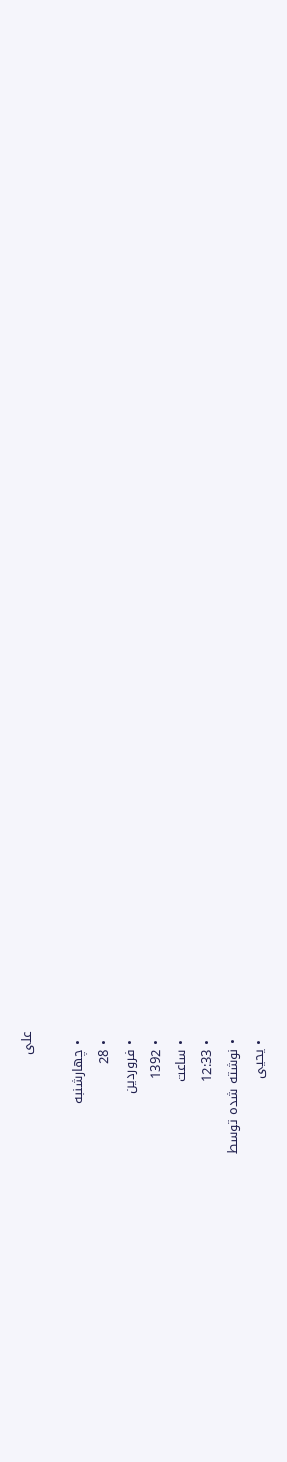علی

  • چهارشنبه
  • 28
  • فروردین
  • 1392
  • ساعت
  • 12:33
  • نوشته شده توسط
  • یحیی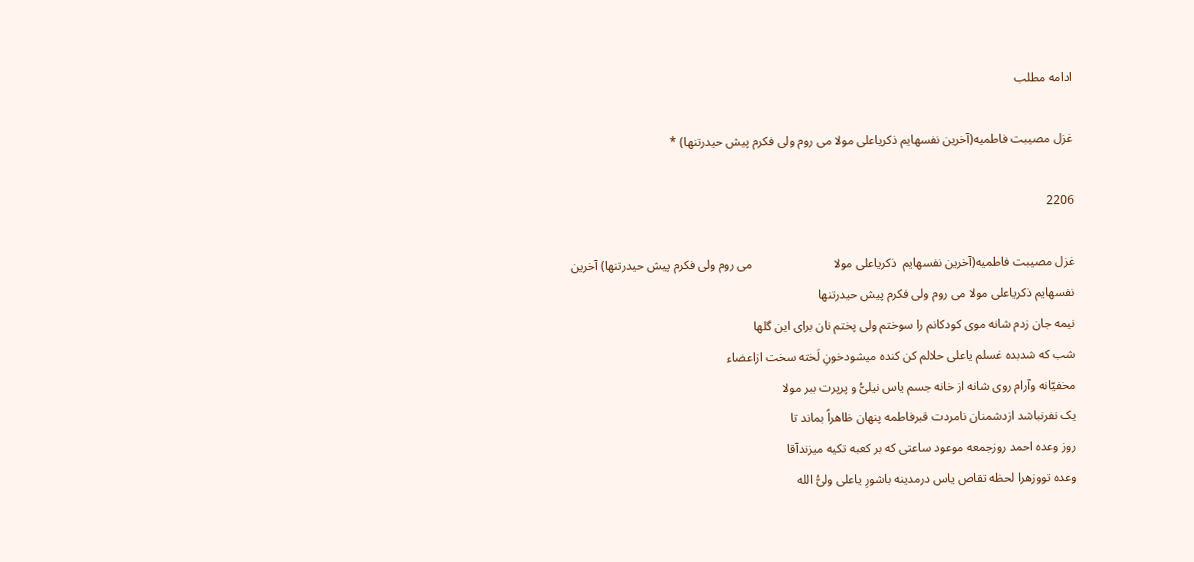ادامه مطلب

غزل مصیبت فاطمیه(آخرین نفسهایم ذکریاعلی مولا می روم ولی فکرم پیش حیدرتنها) *

2206

غزل مصیبت فاطمیه(آخرین نفسهایم  ذکریاعلی مولا                          می روم ولی فکرم پیش حیدرتنها) آخرین نفسهایم ذکریاعلی مولا می روم ولی فکرم پیش حیدرتنها
نیمه جان زدم شانه موی کودکانم را سوختم ولی پختم نان برای این گلها
شب که شدبده غسلم یاعلی حلالم کن کنده میشودخونِ لَخته سخت ازاعضاء
مخفیّانه وآرام روی شانه از خانه جسم یاس نیلیُّ و پرپرت ببر مولا
یک نفرنباشد ازدشمنان نامردت قبرفاطمه پنهان ظاهراً بماند تا
روز وعده احمد روزجمعه موعود ساعتی که بر کعبه تکیه میزندآقا
وعده تووزهرا لحظه تقاص یاس درمدینه باشورِ یاعلی ولیُّ الله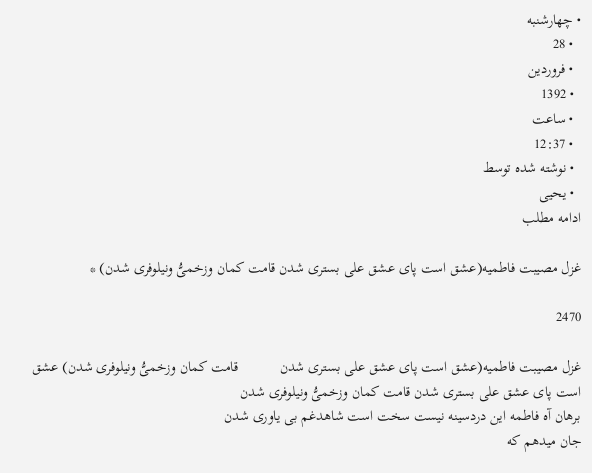• چهارشنبه
  • 28
  • فروردین
  • 1392
  • ساعت
  • 12:37
  • نوشته شده توسط
  • یحیی
ادامه مطلب

غزل مصیبت فاطمیه(عشق است پای عشق علی بستری شدن قامت کمان وزخمیُّ ونیلوفری شدن) *

2470

غزل مصیبت فاطمیه(عشق است پای عشق علی بستری شدن           قامت کمان وزخمیُّ ونیلوفری شدن) عشق است پای عشق علی بستری شدن قامت کمان وزخمیُّ ونیلوفری شدن
برهان آه فاطمه این دردسینه نیست سخت است شاهدغم بی یاوری شدن
جان میدهم که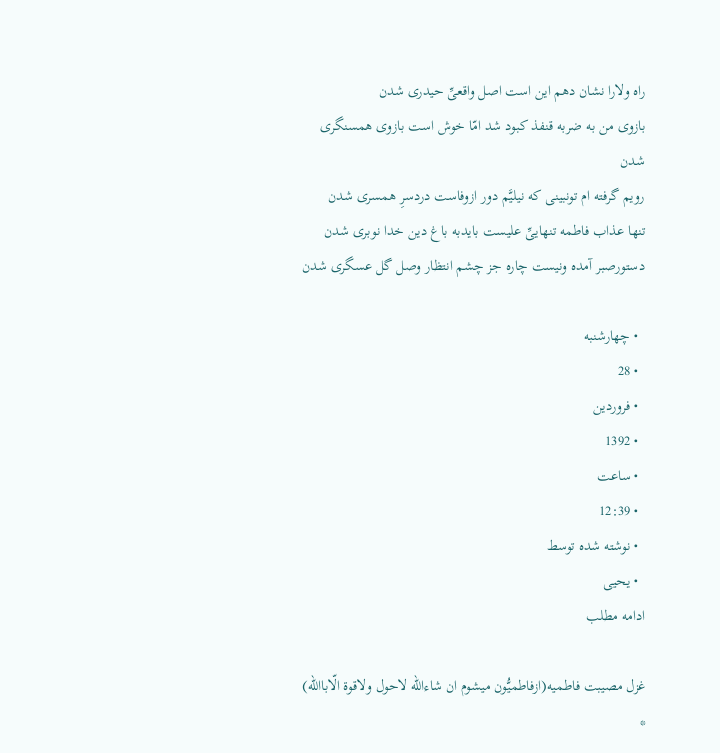راه ولارا نشان دهم این است اصل واقعیِّ حیدری شدن
بازوی من به ضربه قنفذ کبود شد امّا خوش است بازوی همسنگری شدن
رویم گرفته ام تونبینی که نیلیَّم دور ازوفاست دردسرِ همسری شدن
تنها عذاب فاطمه تنهاییِّ علیست بایدبه باغ دین خدا نوبری شدن
دستورصبر آمده ونیست چاره جز چشم انتظار وصل گل عسگری شدن

  • چهارشنبه
  • 28
  • فروردین
  • 1392
  • ساعت
  • 12:39
  • نوشته شده توسط
  • یحیی
ادامه مطلب

غزل مصیبت فاطمیه(ازفاطمیُّون میشوم ان شاءالله لاحول ولاقوة الّاباالله) *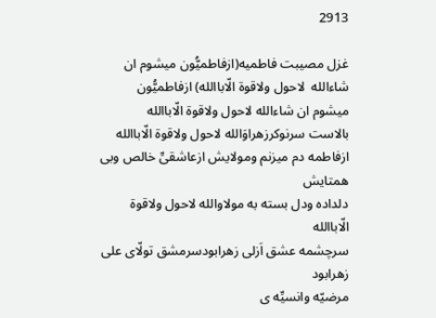2913

غزل مصیبت فاطمیه(ازفاطمیُّون میشوم ان شاءالله  لاحول ولاقوة الّاباالله) ازفاطمیُّون میشوم ان شاءالله لاحول ولاقوة الّاباالله
بالاست سرنوکرزهراوَالله لاحول ولاقوة الّاباالله
ازفاطمه دم میزنم ومولایش ازعاشقیِّ خالص وبی همتایش
دلداده ودل بسته به مولاوالله لاحول ولاقوة الّاباالله
سرچشمه عشق اَزلی زهرابودسرمشق تولّای علی زهرابود
مرضیّه وانسیِّه ی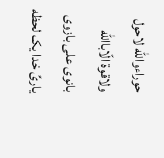حوراءوالله لاحول ولاقوة الّاباالله
بانوی علی بازوی یاریِّ خدا یک لحظه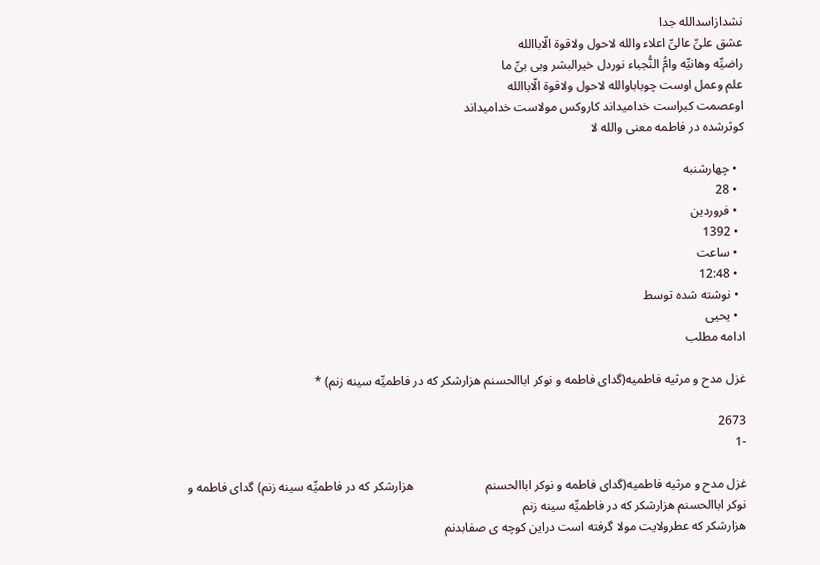نشدازاسدالله جدا
عشق علیِّ عالیِّ اعلاء والله لاحول ولاقوة الّاباالله
راضیِّه وهانیِّه وامُّ النُّجباء نوردل خیرالبشر وبی بیِّ ما
علم وعمل اوست چوباباوالله لاحول ولاقوة الّاباالله
اوعصمت کبراست خدامیداند کاروکس مولاست خدامیداند
کوثرشده در فاطمه معنی والله لا

  • چهارشنبه
  • 28
  • فروردین
  • 1392
  • ساعت
  • 12:48
  • نوشته شده توسط
  • یحیی
ادامه مطلب

غزل مدح و مرثیه فاطمیه(گدای فاطمه و نوکر اباالحسنم هزارشکر که در فاطمیِّه سینه زنم) *

2673
-1

غزل مدح و مرثیه فاطمیه(گدای فاطمه و نوکر اباالحسنم                       هزارشکر که در فاطمیِّه سینه زنم) گدای فاطمه و نوکر اباالحسنم هزارشکر که در فاطمیِّه سینه زنم
هزارشکر که عطرولایت مولا گرفته است دراین کوچه ی صفابدنم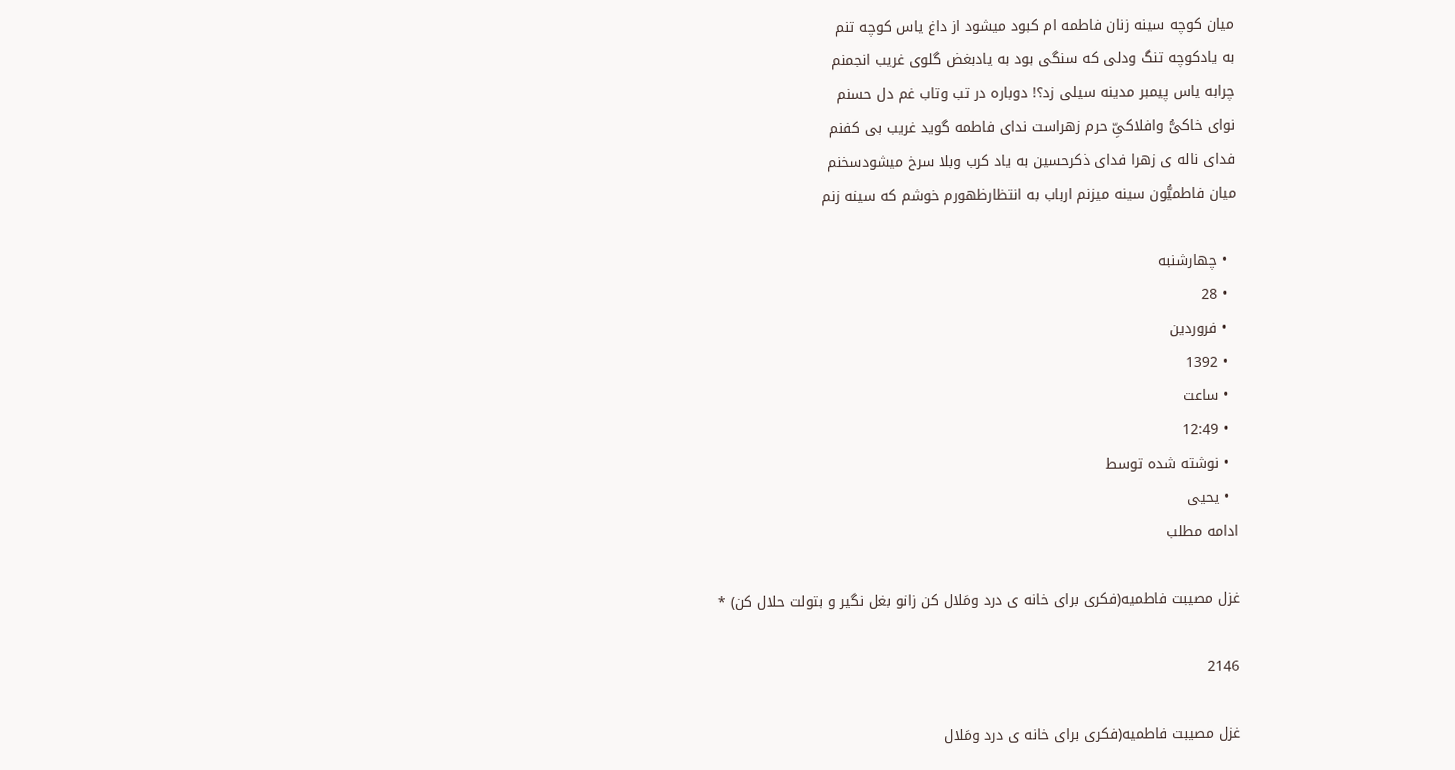میان کوچه سینه زنان فاطمه ام کبود میشود از داغ یاس کوچه تنم
به یادکوچه تنگ ودلی که سنگی بود به یادبغض گلوی غریب انجمنم
چرابه یاس پیمبر مدینه سیلی زد؟! دوباره در تب وتاب غم دل حسنم
نوای خاکیُّ وافلاکیِّ حرم زهراست ندای فاطمه گوید غریب بی کفنم
فدای ناله ی زهرا فدای ذکرحسین به یاد کرب وبلا سرخ میشودسخنم
میان فاطمیُّون سینه میزنم ارباب به انتظارظهورم خوشم که سینه زنم

  • چهارشنبه
  • 28
  • فروردین
  • 1392
  • ساعت
  • 12:49
  • نوشته شده توسط
  • یحیی
ادامه مطلب

غزل مصیبت فاطمیه(فکری برای خانه ی درد ومَلال کن زانو بغل نگیر و بتولت حلال کن) *

2146

غزل مصیبت فاطمیه(فکری برای خانه ی درد ومَلال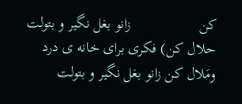کن                  زانو بغل نگیر و بتولت حلال کن) فکری برای خانه ی درد ومَلال کن زانو بغل نگیر و بتولت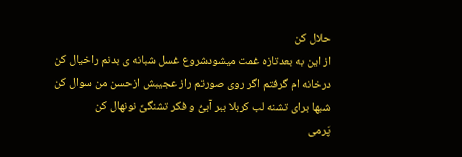حلال کن
از این به بعدتازه غمت میشودشروع غسل شبانه ی بدنم راخیال کن
درخانه ام گرفتم اگر روی صورتم راز عجیبش ازحسن من سوال کن
شبها برای تشنه لب کربلا ببر آبیُّ و فکر تشنگیِّ نونهال کن
پَرمی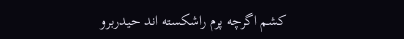کشم اگرچه پرم راشکسته اند حیدربرو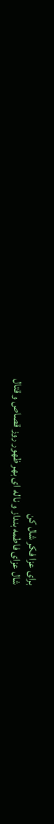برای عزا فکر شال کن
شال عزای فاطمه بنداز و ناله ای بهر ظهور روز قصاص و قتال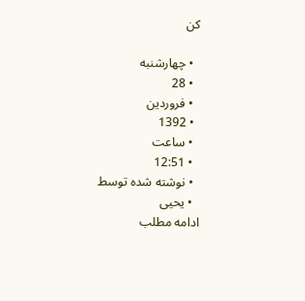کن

  • چهارشنبه
  • 28
  • فروردین
  • 1392
  • ساعت
  • 12:51
  • نوشته شده توسط
  • یحیی
ادامه مطلب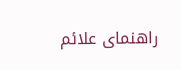راهنمای علائم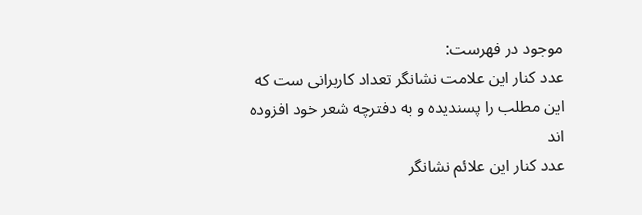موجود در فهرست:
عدد کنار این علامت نشانگر تعداد کاربرانی ست که این مطلب را پسندیده و به دفترچه شعر خود افزوده اند
عدد کنار این علائم نشانگر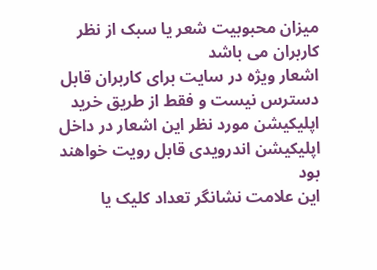میزان محبوبیت شعر یا سبک از نظر کاربران می باشد
اشعار ویژه در سایت برای کاربران قابل دسترس نیست و فقط از طریق خرید اپلیکیشن مورد نظر این اشعار در داخل اپلیکیشن اندرویدی قابل رویت خواهند بود
این علامت نشانگر تعداد کلیک یا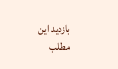بازدید این مطلب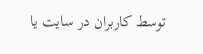توسط کاربران در سایت یا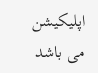اپلیکیشن می باشد